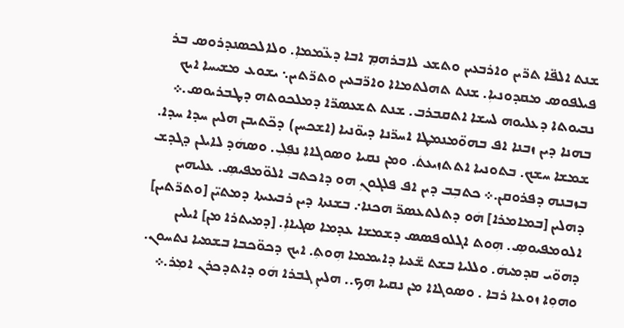ܫܢܬ ܐܠܦ̈ܐ ܬܪ̈ܝܢ ܘܐܪܒܥܝܢ ܘܬܫܥ ܠܐܒܪܗܡܼ ܐܒܐ ܕܥ̈ܡܡܐܼ. ܘܠܐܠܟܣܢܕܪܘܣ ܒܪ ܦܝܠܦܘܣ ܡܩܕܘܢܝܐܼ. ܫܢܬ ܬܗܠܬܡܐܐ ܘܐܪ̈ܒܥܝܢ ܘܬܪ̈ܬܝܢ܆ ܝܫܘܥ ܡܫܝܚܐ ܐܝܟ ܢܒܝܘܬܐ ܕܥܠܝܘܗ ܠܚܫܐ ܐܬܩܒܪܒ. ܫܢܬ ܬܫܥܣܪ̈ܐ ܕܡܠܟܘܬܗ ܕܛܒܪܝܘܣ.܀ ܒܗܢܐ ܕܝܢ ܙܒܢܐ ܐܦ ܒܗܘ̈ܡܢܡܛܐ ܐܚܪ̈ܢܐ ܕܝܘ̈ܢܝܐ (ܐܫܟܚܢ) ܕܟ̈ܬܝܒܢ ܗܠܝܢ ܚܕܐ ܚܕܐ. ܫܡܫܐ ܚܫܟ. ܒܬܘܢܝܐ ܐܬܬܙܝܥܬܿ. ܘܡܢ ܢܩܝܐ ܘܣܘܓܐܐ ܢܦܼܠܼ. ܘܣܗܿܕ ܠܐܝܠܢ ܕܓܕܫ ܒܙܒܢܗ ܕܦܪܘܩܢ.܀ ܟܬܒܼܒ ܕܝܢ ܐܦ ܦܠܓܘܢܼ ܗܘ ܕܐܟܬܒ ܐܠܘ̈ܡܦܝܣܼ. ܥܠܝܗܝܢ ܕܗܠܝܢ [ܒܡܐܡܪܐ] ܗܿܘ ܕܬܠܬܥܣܪ̈ ܗܟܢܐ܇ ܒܫܢܬܐ ܕܝܢ ܪܒܝܥܝܬܐ ܕܡܬܝ̈ܢ [ܘܬܪ̈ܬܝܢ] ܐܠܘܡܦܝܘܣܼ. ܗܼܘܬ ܐܓܠܘܦܣܣ ܕܫܡܫܐ ܥܕܡܐ ܣܓܝܐܐܼ. [ܕܡܝܬܪܐ ܡܢ] ܐܝܠܝܢ ܕܗܘ̈ܝ ܩܕܡܝܗܿ. ܘܠܠܝܐ ܒܫܬ ܫ̈ܥܝܐ ܕܐܝܡܡܐ ܗܼܘܬܼ. ܐܝܟ ܕܟܘ̈ܟܒܐ ܒܫܡܝܐ ܢܬܚܘܢ. ܘܗܘܼܐ ܙܘܥܐ ܪܒܐ . ܘܣܘܓܐܐ ܡܢ ܢܩܝܐ ܗܼܟ.. ܗܠܝܢܼ ܓܒܪܐ ܗܿܘ ܕܐܬܕܟܪܢ ܐܡܼܪ.܀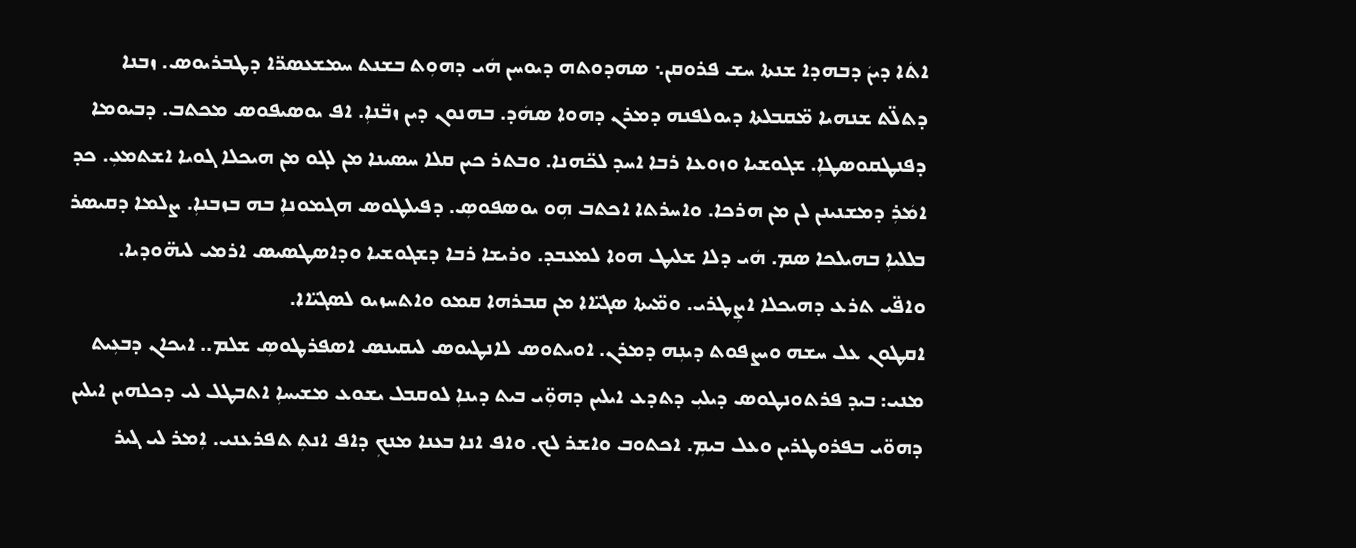ܐܬܿܐ ܕܝܢܿ ܕܒܗܕܐ ܫܢܬܐ ܚܫ ܦܪܘܩܢ܆ ܣܗܕܘܬܗ ܕܝܘܚܢ ܗܿܝ ܕܗܘܼܬ ܒܫܢܬ ܚܡܫܥܣܪ̈ܐ ܕܛܒܪܝܘܣ. ܙܒܢܐ ܕܬܠ̈ܬ ܫܢܗܝܐ ܡ̈ܩܒܠܬܐ ܕܝܘܠܦܢܗ ܕܡܪܢ ܕܗܘܐ ܣܗܿܕ. ܒܗܢܘܢ ܕܝܢ ܙܒ̈ܢܐܼ. ܐܦ ܝܘܣܝܦܘܣ ܡܟܬܒ. ܕܒܝܘܡܐ ܕܦܢܛܩܘܣܛܐܼ. ܫܓܘܫܝܐ ܘܙܘܥܐ ܪܒܐ ܐܚܕ ܠܟ̈ܗܢܐ. ܘܒܬܪ ܟܝܢ ܩܠܐ ܚܣܝܢܐ ܡܢ ܠܓܘ ܡܢ ܗܝܟܠܐ ܓܘܝܐ ܐܫܬܡܥܼ. ܟܕ ܐܡܿܪܼ ܕܡܫܢܝܢܢ ܠܢ ܡܢ ܗܪܟܐ. ܘܐܚܪܬܐ ܐܟܬܒ ܗܼܘ ܝܘܣܦܘܣܼ. ܕܦܝܠܛܘܣ ܗܓܡܘܢܐܼ ܒܗ ܒܙܒܢܐܼ. ܨܠܡܐ ܕܩܝܣܪ ܒܠܠܝܐܼ ܒܗܝܠܟܐ ܣܡ. ܗܿܝ ܕܠܐ ܫܠܝܛ ܗܘܐ ܠܡܥܒܕ. ܘܪܝܫܐ ܪܒܐ ܕܫܓܘܫܝܐ ܘܕܐܣܛܣܝܣ ܐܪܡܝ ܠܝܗ̈ܘܕܝܐ. ܘܐܦ̈ܝ ܬܪܥ ܕܗܝܟܠܐ ܐܨܼܛܪܝ. ܘܡ̈ܝܬܐ ܣܓܝ̈ܐܐ ܡܢ ܩܒܪܗܐ ܩܡܘ ܘܐܬܚܙܝܘ ܠܣܓܝ̈ܐܐ.
ܐܩܛܘܢ ܥܠ ܚܫܗ ܘܝܨܦܘܬ ܕܝܢܼܗ ܕܡܪܢ. ܐܘܝܬܘܣ ܠܐܢܛܝܘܣ ܠܝܩܝܢܣ ܐܣܦܪܛܘܣܼ ܫܠܡ.. ܐܝܟܐܢ ܕܒܥܼܝܬ ܡܢܝ: ܒܝܕ ܦܪܬܘܢܛܘܣ ܕܝܠܝܼ ܕܬܕܥ ܐܝܠܝܢ ܕܗܘܼ̈ܝ ܒܝܬ ܕܝܢܐܼ ܠܘܩܒܠ ܝܫܘܥ ܡܫܝܚܐܼ ܐܬܒܛܠ ܠܝ ܕܟܠܗܝܢ ܐܝܠܝܢ ܕܗܘ̈ܝ ܒܦܪܘܛܪܝܢ ܘܥܠ ܒܝܡܼ. ܐܟܬܘܒ ܘܐܫܪ ܠܟ. ܘܐܦ ܐܢܐ ܒܥܢܐ ܡܢܟܼ ܕܐܦ ܐܢܬܼ ܬܦܪܥܢܝ. ܐܼܡܪ ܠܝ ܓܝܪ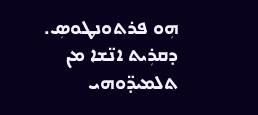ܗܼܘ ܦܪܬܘܢܛܘܣܼ. ܕܩܪܼܝܬ ܐܢ̈ܫܐ ܡܢ ܬܠܡܝܕ̈ܘܗܝ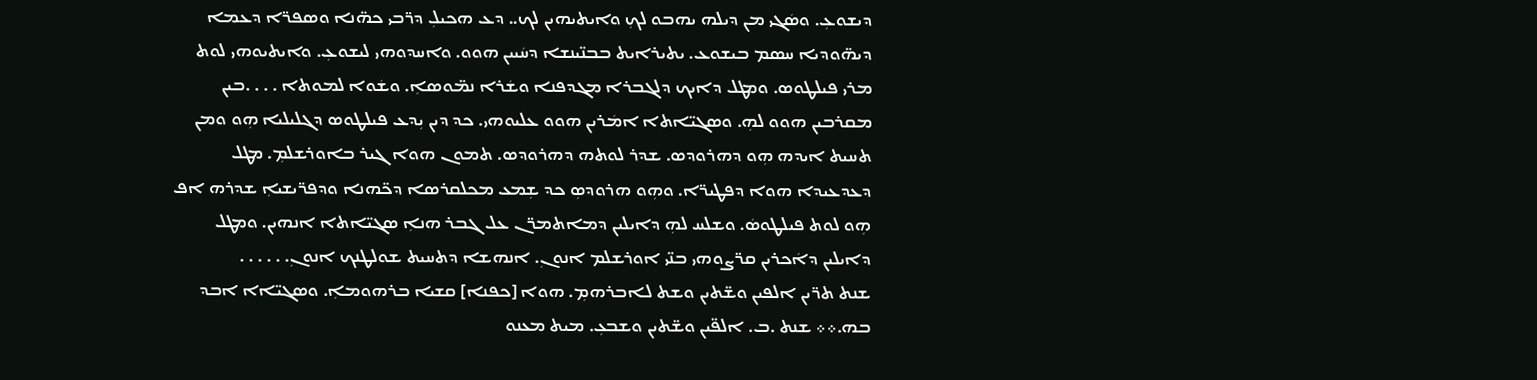ܕܝܫܘܥܼ. ܘܣܿܓܝ ܡܢ ܕܝܠܗ ܝܗܒܘ ܠܟܼ ܘܐܝܬܝܗܝܢ ܠܟ.. ܕܥ ܗܟܝܠܼ ܕܪ̈ܒܝ ܟܗ̈ܢܐ ܘܣܦܪ̈ܐ ܕܥܡܐ ܕܝܗ̈ܘܕܝܐ ܚܣܡ ܒܝܫܘܥ. ܝܬܝܪܐܝܬ ܒܒܢ̈ܝܢܫܐ ܕܚܿܝܝܢ ܗܘܘ. ܘܐܚܕܘܗܝ ܠܝܫܘܥܼ. ܘܐܝܬܝܘܗܝ ܠܘܬ ܡܪܝ ܦܝܠܛܘܣ. ܘܡܛܠ ܕܐܝܟ ܕܠܓܒܪܐ ܡܓܕܦܢܐ ܘܫܿܪܐ ܢܡ̈ܘܣܐܼ. ܘܫܿܘܐ ܠܡܘܬܐ . . . .ܒܝܢ ܡܩܪܒܝܢ ܗܘܘ ܠܗܼ. ܘܣܓܝ̈ܐܬܐ ܐܡܿܪܝܢ ܗܘܘ ܥܠܝܘܗܝ. ܟܕ ܕܝܢ ܝܼܕܥ ܦܝܠܛܘܣ ܕܓܠܝܠܝܐ ܗܼܘ ܘܡܢ ܬܚܝܬ ܐܝܕܗ ܗܼܘ ܕܗܪܘܕܣ. ܫܕܪ ܠܘܬܗ ܕܗܪܘܕܣ. ܬܡܘܢ ܗܘܐ ܓܝܪ ܒܐܘܪܫܠܡܼ. ܡܛܠ ܕܥܕܥܝܕܐ ܗܘܐ ܕܦܛܝܪ̈ܐ. ܘܗܼܘ ܗܪܘܕܣܼ ܟܕ ܫܼܡܥ ܡܟܠܩܪܣܐ ܕܟ̈ܗܢܐ ܘܕܦܪ̈ܝܫܝܐܼ ܫܕܪܗ ܐܦ ܗܼܘ ܠܘܬ ܦܝܠܛܘܣܿ. ܘܫܠܚ ܠܗܼ ܕܐܝܠܝܢ ܕܡܐܬܡܪ̈ܢ ܥܠ ܓܒܪ ܗܢܐܼ ܣܓܝ̈ܐܬܐ ܐܢܗܝܢ. ܘܡܛܠ ܕܐܝܠܝܢ ܕܐܿܟܪܝܢ ܩܪ̈ܨܘܗܝ ܒܢ̈ܝ ܐܘܪܫܠܡ ܐܢܘܢܼ. ܐܢܗܫܐ ܕܬܚܝܬ ܫܘܠܛܢܟ ܐܢܘܢܼ. . . . . .
ܫܢܬ ܬܪ̈ܝܢ ܐܠܦܝܢ ܘܫ̈ܬܝܢ ܘܫܬ ܠܐܒܪܗܡܼ. ܗܘܐ [ܟܦܢܐ] ܩܫܝܐ ܒܪܗܘܡܐܼ. ܘܣܓܝ̈ܐܐ ܐܒܕ ܒܗ.܀܀ ܫܢܬ .ܒ. ܐܠܦ̈ܝܢ ܘܫ̈ܬܝܢ ܘܫܒܥܼ. ܡܝܬ ܡܥܢܘ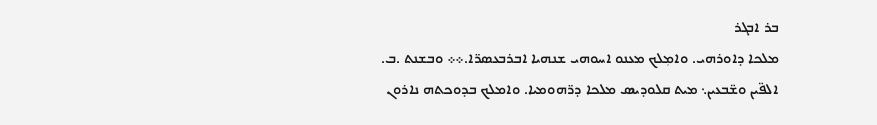ܒܪ ܐܒܓܪ
ܡܠܟܐ ܕܐܘܪܗܝ. ܘܐܡܼܠܟ ܡܥܢܘ ܐܚܘܗܝ ܫܢܗܝܐ ܐܒܪܒܥܣܪ̈ܐ.܀܀ ܘܒܫܢܬ .ܒ. ܐܠܦ̈ܝܢ ܘܫ̈ܒܥܝܢ܆ ܡܝܬ ܩܠܘܕܝܣ ܡܠܟܐ ܕܪ̈ܗܘܡܝܐ. ܘܐܡܠܟ ܒܕܘܟܬܗ ܢܐܪܘܢ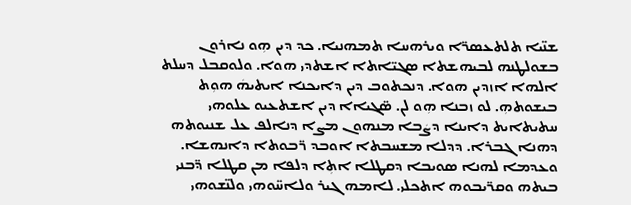ܫܢ̈ܝܐ ܬܠܬܥܣܪ̈ܐ ܘܝܪܗܚܐ ܬܡܗܢܝܐ. ܟܕ ܕܝܢ ܗܼܘ ܢܐܪܘܢ ܒܫܘܠܛܢܗ ܠܒܝܗܫܬܐ ܣܓܝ̈ܐܬܐ ܐܫܬܕܝ ܗܘܐ. ܘܠܘܩܒܠ ܕܚܠܬ ܐܠܗܐ ܐܙܕܝܢ ܗܘܐ. ܕܢܟܬܘܒ ܕܝܢ ܕܐܝܟܢܐ ܐܝܬܝܗܿ ܗܘܼܬ ܒܝܫܘܬܗܼ. ܠܘ ܙܒܢܐ ܗܼܘ ܠܢ. ܣ̈ܓܝܐܐ ܕܝܢ ܐܫܬܥܝܘ ܥܠܘܗܝ ܚܬܝܬܐܝܬ ܕܐܝܢܐ ܕܨܿܒܐ ܡܢܗܘܢ ܡܨܐ ܕܢܐܠܦ ܥܠ ܫܢܝܘܬܗ ܕܗܢܐ ܓܒܪܐ. ܕܕܠܐ ܡܫܚܒܬܐ ܐܘܒܕ ܪ̈ܒܘܬܐ ܕܐܢܗܫܐ. ܘܥܕܡܐ ܠܗܢܐ ܣܘܝܒܐ ܕܩܛܠܐ ܐܬܼܐ ܕܠܦܐ ܡܢ ܩܛܠܐ ܕ̈ܒܢܝ ܒܝܬܗ ܘܩܪ̈ܝܒܘܗ ܐܬܟܠܝ. ܠܐܡܗ ܓܝܪ ܘܠܐܚ̈ܘܗܝ ܘܠܢ̈ܫܘܗܝ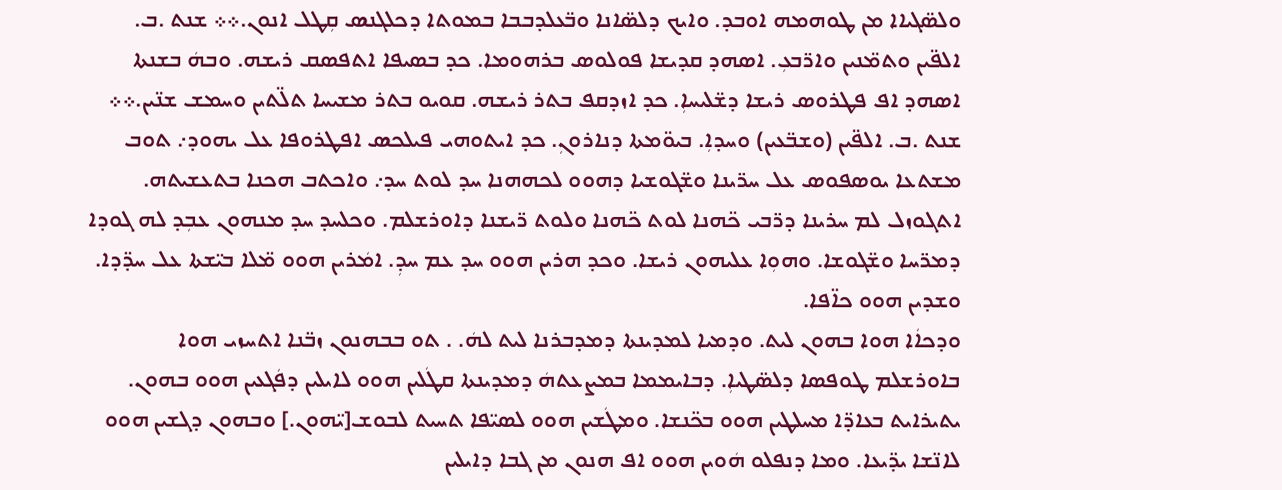ܘܠܣ̈ܓܝܐܐ ܡܢ ܛܘܗܡܗ ܐܘܒܕ. ܘܐܝܟ ܕܠܣ̈ܐܢܐ ܘܒ̈ܥܠܕܒܒܐ ܒܡܘܬܐ ܕܟܠܓܢܣ ܩܼܛܠ ܐܢܘܢ.܀܀ ܫܢܬ .ܒ. ܐܠܦ̈ܝܢ ܘܬܡ̈ܢܝܢ ܘܐܪ̈ܒܥܼ. ܐܣܗܕ ܩܕܝܫܐ ܦܘܠܘܣ ܒܪܗܘܡܐ. ܟܕ ܒܣܝܦܐ ܐܬܦܣܩ ܪܝܫܗ. ܘܒܗܿ ܒܫܢܬܐ ܐܣܗܕ ܐܦ ܦܛܪܘܣ ܪܝܫܐ ܕܫ̈ܠܝܚܐܼ. ܟܕ ܐܙܕܩܦ ܒܬܪ ܪܝܫܗ. ܩܘܝܘ ܒܬܪ ܡܫܝܚܐ ܬܠ̈ܬܝܢ ܘܚܡܫ ܫܢ̈ܝܢ.܀܀ ܫܢܬ .ܒ. ܐܠܦ̈ܝܢ (ܘܫܒ̈ܥܝܢ) ܘܚܕܐܼ. ܒܝܘ̈ܡܬܐ ܕܢܐܪܘܢܼ. ܟܕ ܐܝܬܘܗܝ ܦܝܠܟܣ ܐܦܛܪܘܦܐ ܥܠ ܝܗܘܕ܇ ܬܘܒ ܡܫܬܥܐ ܝܘܣܦܘܣ ܥܠ ܚܪ̈ܝܢܐ ܘܫ̈ܓܘܫܝܐ ܕܗܘܘ ܠܟܗܗܢܐ ܚܕ ܠܘܬ ܚܕ܇ ܘܐܟܬܒ ܗܟܢܐ ܒܬܥܫܝܬܗ. ܐܬܓܘܙܠ ܠܡ ܚܪܝܢܐ ܕܪ̈ܒܝ ܟ̈ܗܢܐ ܠܘܬ ܟ̈ܗܢܐ ܘܠܘܬ ܪ̈ܝܫܢܐ ܕܐܘܪܫܠܡ. ܘܟܠܚܕ ܚܕ ܡܢܗܘܢ ܥܒܼܕ ܠܗ ܓܘܕܐ ܕܡܪ̈ܚܐ ܘܫ̈ܓܘܫܐ. ܘܗܘܼܐ ܥܠܝܗܘܢ ܪܝܫܐ. ܘܟܕ ܗܪܝܢ ܗܘܘ ܚܕ ܥܡ ܚܕܼ. ܐܡܿܪܝܢ ܗܘܘ ܡ̈ܠܐ ܒܝ̈ܫܬܐ ܥܠ ܚܕ̈ܕܐ. ܘܫܕܝܢ ܗܘܘ ܟܐ̈ܦܐ.
ܘܕܟܐܿܐ ܗܘܐ ܒܗܘܢ ܠܝܬ. ܘܕܡܝܐ ܠܡܕܝܢܬܐ ܕܡܕܒܪܢܐ ܠܝܬ ܠܗܿ. . ܬܘ ܒܒܗܢܘܢ ܙܒ̈ܢܐ ܐܬܚܙܝ ܗܘܐ ܒܐܘܪܫܠܡ ܛܘܦܣܐ ܕܠܣ̈ܛܝܐܼ. ܕܒܐܝܡܡܐ ܒܡܨܥܬܗܿ ܕܡܕܝܢܬܐ ܩܛܿܠܝܢ ܗܘܘ ܠܐܝܠܝܢ ܕܦܿܓܥܝܢ ܗܘܘ ܒܗܘܢ. ܝܬܝܪܐܝܬ ܒܥܐܕ̈ܐ ܡܚܠܛܝܢ ܗܘܘ ܒܟ̈ܢܫܐ. ܘܡܛܿܫܝܢ ܗܘܘ ܠܣܝ̈ܦܐ ܬܚܝܬ ܠܒܘܫ[ܝ̈ܗܘܢ.] ܘܒܗܘܢ ܕܓܫܝܢ ܗܘܘ ܠܐܢ̈ܫܐ ܝܕ̈ܝܥܐ. ܘܡܐ ܕܢܦܠܘ ܗܿܘܝܢ ܗܘܘ ܐܦ ܗܢܘܢ ܡܢ ܓܒܐ ܕܐܝܠܝܢ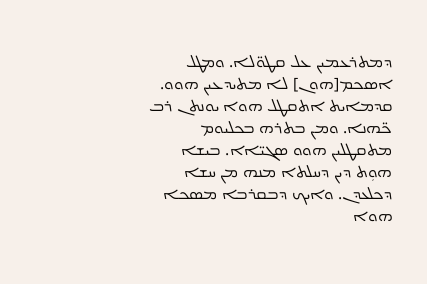ܕܡܬܪܥܡܝܢ ܥܠ ܩܛܘ̈ܠܐ. ܘܡܛܠ ܐܣܟܡ[ܗܘܢ] ܠܐ ܡܬܝܕܥܝܢ ܗܘܘ. ܩܕܡܐܝܬ ܐܬܩܛܠ ܗܘܐ ܝܘܢܬܢ ܪܒ ܟ̈ܗܢܐ. ܘܡܢ ܒܬܪܗ ܒܟܠܝܘܡ ܡܬܩܛܠܝܢ ܗܘܘ ܣܓܝ̈ܐܐ. ܒܝܫܐ ܗܘܼܬ ܕܝܢ ܕܚܠܬܐ ܡܢܗ ܡܢ ܚܫܐ ܕܟܠܥܕܢ. ܘܐܝܟ ܕܒܩܪܒܐ ܡܣܟܐ ܗܘܐ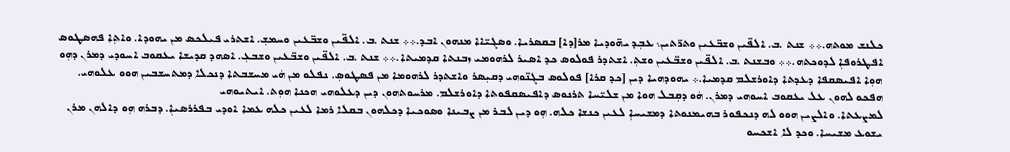ܟܠܢܫ ܡܘܬܗ.܀܀ ܫܢܬ .ܒ. ܐܠܦ̈ܝܢ ܘܫܒ̈ܥܝܢ ܘܬܪ̈ܬܝܢ܆ ܥܒܼܕ ܝܗ̈ܘܕܝܐ ܡܪ[ܕܐ] ܒܩܣܪܝܐ. ܘܣܓܝ̈ܐܐ ܡܢܗܘܢ ܐܒܕ.܀܀ ܫܢܬ .ܒ. ܐܠܦ̈ܝܢ ܘܫܒ̈ܥܝܢ ܘܚܡܫܼ. ܐܫܬܪܝ ܦܝܠܟܣ ܡܢ ܝܗܘܕܐ. ܘܐܬܼܐ ܦܗܣܛܘܣ ܐܦܛܪܘܦܐܼ ܠܕܘܟܬܗ.܀܀ ܘܒܫܢܬ .ܒ. ܐܠܦ̈ܝܢ ܘܫܒ̈ܥܝܢ ܘܫܬܼ. ܐܫܬܕܪ ܦܘܠܘܣ ܟܕ ܐܣܝܪ ܠܪܗܘܡܝ ܙܒܢܬܐ ܩܕܡܝܬܐ.܀܀ ܫܢܬ .ܒ. ܐܠܦ̈ܝܢ ܘܫܒ̈ܥܝܢ ܘܫܒܥܼ. ܐܣܗܕ ܩܕܝܫܐ ܝܥܩܘܒ ܐܚܘܕܝ ܕܡܪܢ ܕܗܼܘ ܗܘܼܐ ܐܦܝܣܩܦܐ ܕܥܕܬܐ ܕܐܘܪܫܠܡ ܩܕܡܝܐ.܀ ܝܗܘܕܗܝܐ ܕܝܢ [ܟܕ ܩܪܐ] ܦܘܠܘܣ ܒܓܢ̈ܘܗܝ ܕܩܝܼܣܪ ܘܐܫܬܕܪ ܠܪܗܘܡܐ ܡܢ ܦܣܛܘܣܼ. ܢܦܠܘ ܡܢ ܗܿܝ ܡܚܫܒܬܐ ܕܢܟܠܐ ܕܡܬܚܫܒܝܢ ܗܘܘ ܥܠܘܗܝ. ܗܦܟܘ ܠܗܘܢ ܥܠ ܝܥܩܘܒ ܐܚܘܗܝ ܕܡܪܢ. ܗܿܘ ܕܩܼܒܠ ܗܘܐ ܡܢ ܫܠܝ̈ܚܐ ܬܪܢܘܣ ܕܐܦܝܣܩܦܘܬܐ ܕܐܘܪܫܠܡ. ܡܪܚܘܬܗܘܢ ܕܝܢ ܕܥܠܘܗܝ ܗܟܢܐ ܗܘܼܬ. ܐܝܬܝܘܗܝ
ܠܡܨܥܬܐ. ܘܐܠܨܝܢ ܗܘܘ ܠܗ ܕܢܟܦܘܪ ܒܗܝܡܢܘܬܐ ܕܡܫܝܚܐܼ ܠܥܝܢ ܟܢܫܐ ܟܠܗ. ܗܼܘ ܕܝܢ ܠܒܪ ܡܢ ܨܒܝܢܐ ܘܣܘܟܝܐ ܕܟܠܗܘܢ ܒܩܠܐ ܪܡܐ ܠܥܝܢ ܟܠܗ ܥܡܐ ܐܘܕܝ ܒܦܪܪܣܝܐܼ. ܕܒܪܗ ܗܼܘ ܕܐܠܗܢ ܡܪܢ ܝܫܘܥ ܡܫܝܚܐ. ܘܟܕ ܠܐ ܐܫܟܚܘ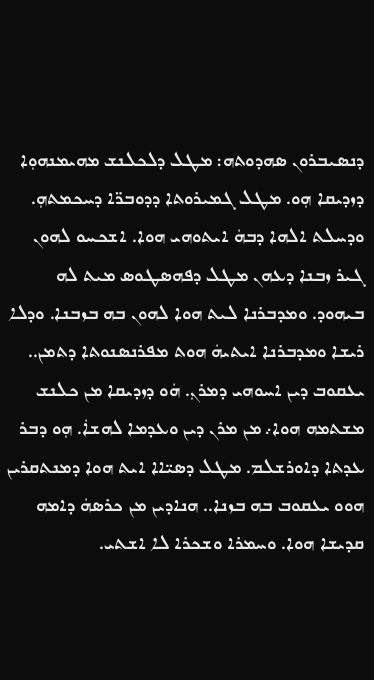ܕܢܣܝܒܪܘܢ ܣܗܕܘܬܗ: ܡܛܠ ܕܠܟܠܢܫ ܡܗܝܡܢܗܘܼܐ ܕܙܕܝܩܐ ܗܼܘ. ܡܛܠ ܓܡܝܪܘܬܐ ܕܕܘܒܪ̈ܐ ܕܚܟܡܬܗܼ. ܘܕܚܠܬ ܐܠܗܐ ܕܒܗܿ ܐܝܬܘܗܝ ܗܘܐ. ܐܫܟܚܘ ܠܗܘܢ ܓܝܪ ܙܒܢܐ ܕܥܗܢ ܡܛܠ ܕܦܗܣܛܘܣ ܡܝܬ ܠܗ ܒܝܗܘܕ. ܘܡܕܒܪܢܐ ܠܝܬ ܗܘܐ ܠܗܘܢ ܒܗ ܒܙܒܢܐ. ܘܕܠܐ ܪܝܫܐ ܘܡܕܒܪܢܐ ܐܝܬܝܗܿ ܗܘܬ ܡܦܪܢܣܢܘܬܐ ܕܬܡܢ.. ܝܥܩܘܒ ܕܝܢ ܐܚܘܗܝ ܕܡܪܢܼ. ܗܿܘ ܕܙܕܝܩܐ ܡܢ ܟܠܢܫ ܡܫܬܡܗ ܗܘܐ܇ ܡܢ ܡܪܢ ܕܝܢ ܘܥܕܡܐ ܠܗܫܐܿ. ܗܼܘ ܕܒܪ ܥܕܬܐ ܕܐܘܪܫܠܡ. ܡܛܠ ܕܣܝ̈ܐܐ ܐܝܬ ܗܘܐ ܕܡܢܬܩܪܝܢ ܗܘܘ ܝܥܩܘܒ ܒܗ ܒܙܢܐ.. ܗܢܐܕܝܢ ܡܢ ܟܪܣܗܿ ܕܐܡܗ ܩܕܝܫܐ ܗܘܐ. ܘܚܡܪܐ ܘܫܟܪܐ ܠܐ ܐܫܬܝ.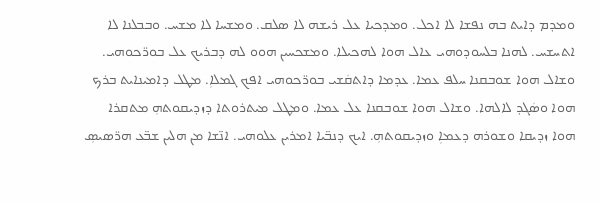ܘܡܕܡ ܕܐܝܬ ܒܗ ܢܦܫܐ ܠܐ ܐܟܠ. ܘܡܕܟܝܐ ܥܠ ܪܝܫܗ ܠܐ ܣܠܩ. ܘܡܫܚܐ ܠܐ ܡܫܚ. ܘܒܒܠܢܐ ܠܐ ܐܬܚܫܚ. ܠܗܢܐ ܒܠܚܘܕܘܗܝ ܥܐܠ ܗܘܐ ܠܗܟܝܠܐ. ܘܡܫܟܚܝܢ ܗܘܘ ܠܗ ܕܒܪܝܟ ܥܠ ܒܘܪ̈ܟܘܗܝ. ܘܫܐܠ ܗܘܐ ܫܘܒܩܢܐ ܚܠܦ ܥܡܐ. ܥܕܡܐ ܕܐܬܩܿܫܝ ܒܘܪ̈ܟܘܗܝ ܐܦܟ ܓܡܠܐܼ. ܡܛܠ ܕܐܡܝܢܐܝܬ ܒܪܟ ܗܘܐ ܘܣܿܓܕ ܠܐܠܗܐ. ܘܫܐܠ ܗܘܐ ܫܘܒܩܢܐ ܥܠ ܥܡܐ. ܘܡܛܠ ܡܝܬܪܘܬܐ ܕܙܕܝܩܘܬܗܼ ܡܬܩܪܐ ܗܘܐ ܙܕܝܩܐ ܘܫܘܪܗ ܕܥܡܐܼ ܘܙܕܝܩܘܬܗܼ. ܐܝܟ ܕܢܒ̈ܝܐ ܐܡܪܝܢ ܥܠܘܗܝ. ܐܢ̈ܫܐ ܡܢ ܗܠܝܢ ܫܒ̈ܥ ܗܪ̈ܣܝܣܼ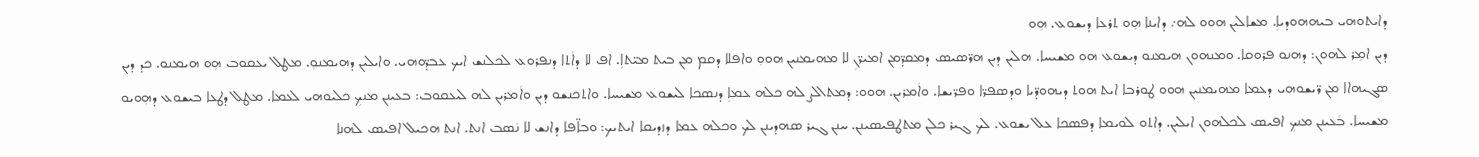ܕܐܝܬܘܗܝ ܒܝܗܗܘܕܝܐܼ. ܡܫܐܠܝܢ ܗܘܘ ܠܗ܇ ܕܐܝܢܐ ܗܼܘ ܬܪܥܐ ܕܝܫܘܥ. ܗܼܘ
ܕܝܢ ܐܡܼܪ ܠܗܘܢ: ܕܗܢܘ ܦܪܘܩܐ. ܘܡܢܗܘܢ ܗܝܡܢܘ ܕܝܫܘܥ ܗܘ ܡܫܝܚܐ. ܗܠܝܢ ܕܝܢ ܗܪ̈ܣܝܣ ܕܡܩܕ̈ܡܢ ܐܡܝܪ̈ܢܼ ܠܐ ܡܗܝܡܢܝܢ ܗܘܘܼ ܘܐܦܠܐ ܕܩܡ ܡܢ ܒܝܬ ܡܝ̈ܬܐܼ. ܐܦ ܠܐ ܕܐܿܬܐ ܕܢܦܪܘܥ ܠܟܠܢܫ ܐܝܟ ܥܒܕ̈ܘܗܝ. ܘܐܝܠܝܢ ܕܗܝܡܢܘܼ. ܡܛܠ ܝܥܩܘܒ ܗܼܘ ܗܝܡܢܘ. ܟܕ ܕܝܢ ܣܓܝܗܐܐ ܡܢ ܪ̈ܝܫܘܗܝ ܕܥܡܐ ܡܗܝܡܢܝܢ ܗܘܘ ܛܘܪܒܐ ܐܝܬ ܗܘܬ ܕܝܗܘܕ̈ܝܐ ܘܕܣܦܪ̈ܐ ܘܦܪ̈ܝܫܐ. ܘܐܿܡܪܝܢ. ܗܘܘ: ܕܡܬܐܠܨ ܠܗ ܟܠܗ ܥܡܐܼ ܕܢܣܟܐ ܠܝܫܘܥ ܡܫܝܚܐ. ܘܐܬܟܢܫܘ ܕܝܢ ܘܐܿܡܪܝܢ ܠܗ ܠܝܥܩܘܒ: ܒܥܝܢܢ ܡܢܟܼ ܟܠܝܘܗܝ ܠܥܡܐ. ܡܛܠ ܕܛܥܐ ܒܝܫܘܥ ܕܗܼܘܝܘ ܡܫܝܚܐ. ܒܿܥܝܢܢ ܡܢܟܼ ܐܦܝܣ ܠܟܠܗܘܢ ܐܝܠܝܢ. ܕܐܬܘ ܠܘܝܡܐ ܕܦܣܟܐ ܥܠ ܝܫܘܥ. ܠܟ ܓܝܪ ܟܠܢ ܡܬܛܦܝܣܝܢܢ. ܚܢܢ ܓܝܪ ܣܗܕܝܢܢ ܠܟ ܘܟܠܗ ܥܡܐ ܕܙܕܝܩܐ ܐܝܬܝܟ: ܘܒܐ̈ܦܐ ܕܐܢܫ ܠܐ ܢܿܣܒ ܐܢܬ. ܐܢܬ ܗܟܝܠ ܐܦܝܣ ܠܗܢܐ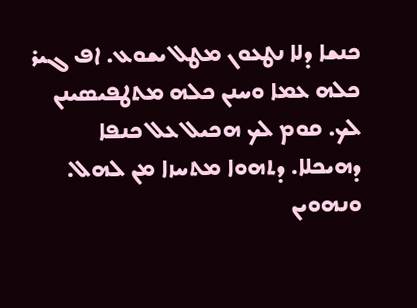ܟܢܫܐ ܕܠܐ ܢܛܥܘܢ ܡܛܠ ܝܫܘܥ. ܐܦ ܓܝܪ ܟܠܗ ܥܡܐ ܘܚܢܢ ܟܠܗ ܡܬܛܦܝܣܝܢܢ ܠܟ. ܩܘܡ ܠܟ ܗܟܝܠ ܥܠ ܟܢܦܐ ܕܗܝܟܠܐ. ܕܬܗܘܐ ܡܬܚܙܐ ܡܢ ܠܗܠ. ܘܢܗܘܝܢ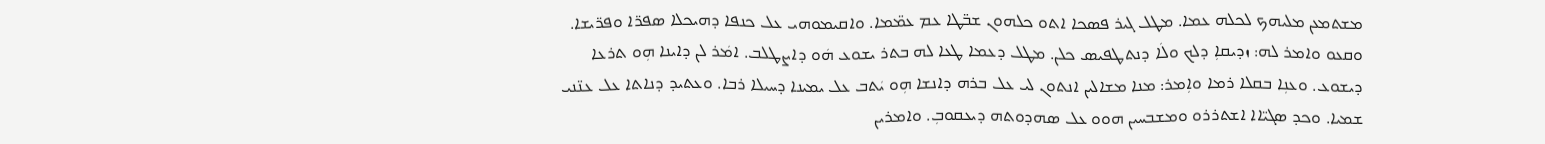ܡܫܬܡܥܢ ܡܠܝܗܟ ܠܟܠܗ ܥܡܐ. ܡܛܠ ܓܝܪ ܦܣܟܐ ܐܬܘ ܟܠܗܘܢ ܫܒ̈ܛܐ ܥܡ ܥܡ̈ܡܐ. ܘܐܩܝܡܘܗܝ ܥܠ ܟܢܦܐ ܕܗܝܟܠܐ ܣܦܪ̈ܐ ܘܦܪ̈ܝܫܐ. ܘܩܥܘ ܘܐܡܪ ܠܗ: ܙܕܝܩܐܼ ܕܠܟ ܘܠܿܐ ܕܢܬܛܦܝܣ ܟܠܢ. ܡܛܠ ܕܥܡܐ ܛܥܐ ܠܗ ܒܬܪ ܝܫܘܥ ܗܿܘ ܕܐܨܛܠܒ. ܐܡܿܪ ܠܢ ܕܐܝܢܐ ܗܼܘ ܬܪܥܐ ܕܝܫܘܥ. ܘܥܢܼܐ ܒܩܠܐ ܪܡܐ ܘܐܼܡܪ: ܡܢܐ ܡܫܐܠܝܢ ܐܢܬܘܢ ܠܝ ܥܠ ܒܪܗ ܕܐܢܫܐ ܗܼܘ ܝܿܬܒ ܥܠ ܝܡܝܢܐ ܕܚܝܠܐ ܪܒܐ. ܘܥܬܝܕ ܕܢܐܬܐ ܥܠ ܥܢ̈ܢܝ ܫܡܝܐ. ܘܟܕ ܣܓܝ̈ܐܐ ܐܫܬܪܪܘ ܘܡܫܒܚܝܢ ܗܘܘ ܥܠ ܣܗܕܘܬܗ ܕܝܥܩܘܒܼ. ܘܐܡܪܝܢ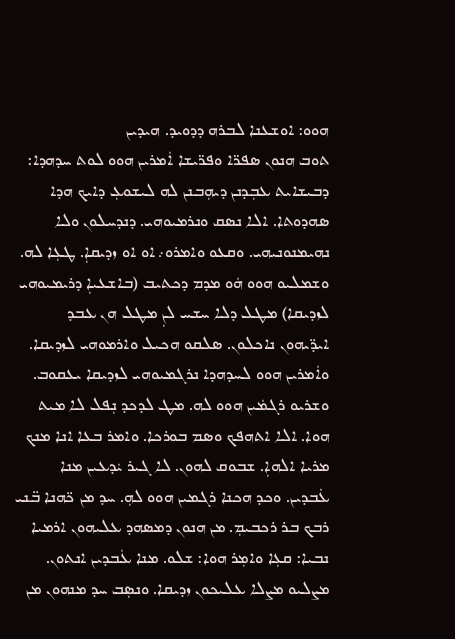ܗܘܘ: ܐܘܫܥܢܐ ܠܒܪܗ ܕܕܘܝܕ. ܗܝܕܝܢ
ܬܘܒ ܗܢܘܢ ܣܦܪ̈ܐ ܘܦܪ̈ܝܫܐ ܐܿܡܪܝܢ ܗܘܘ ܠܘܬ ܚܕܗܕܐ: ܕܒܝܫܐܝܬ ܥܒܼܕܢܢ ܕܝܗܼܒܢܢ ܠܗ ܠܝܫܘܥܼ ܕܐܝܟ ܗܕܐ ܣܗܕܘܬܐ. ܐܠܐ ܢܣܩ ܘܢܪܡܝܘܗܝ. ܕܢܕܚܠܘܢ ܘܠܐ ܢܗܝܡܢܘܢܝܗܝ. ܘܩܥܘ ܘܐܡܪܘ܇ ܐܘ ܐܘ ܙܕܝܩܐܼ. ܛܥܼܐ ܠܗ. ܘܫܡܠܝܘ ܗܘܘ ܗܿܘ ܡܕܡ ܕܟܬܝܒ (ܒܐܫܥܝܐܼ ܕܪܝܡܝܘܗܝ ܠܙܕܝܩܐ) ܡܛܠ ܕܠܐ ܚܫܚ ܠܢܼ ܡܛܠ ܗܢ ܥܒܕ ܐܝܕ̈ܝܗܘܢ ܢܐܟܠܘܢ. ܣܠܩܘ ܗܟܝܠ ܘܐܪܡܘܗܝ ܠܙܕܝܩܐ. ܘܐܿܡܪܝܢ ܗܘܘ ܠܚܕܗܕܐ ܢܪܓܡܝܘܗܝ ܠܙܕܝܩܐ ܝܥܩܘܒ. ܘܫܪܝܘ ܪܓܡܿܝܢ ܗܘܘ ܠܗ. ܡܛ ܠܕܟܕ ܢܼܦܠ ܠܐ ܡܝܬ ܗܘܐ. ܐܠܐ ܐܬܗܦܟ ܘܣܡ ܒܘܪܟܐ. ܘܐܡܪ ܒܥܐ ܐܢܐ ܡܢܟ ܡܪܝܐ ܐܠܗܐܼ. ܫܒܘܩ ܠܗܘܢ. ܠܐ ܓܝܪ ܝܿܕܥܝܢ ܡܢܐ ܥܿܒܕܝܢ. ܘܟܕ ܗܟܢܐ ܪܓܡܝܢ ܗܘܘ ܠܗܼ. ܚܕ ܡܢ ܟ̈ܗܢܐ ܒ̈ܢܝ ܪܒܟ ܒܪ ܪܟܒܝܡܼ. ܡܢ ܗܢܘܢ ܕܡܣܗܕ ܥܠܝܗܘܢ ܐܪܡܝܐ ܢܒܝܐ: ܩܥܼܐ ܘܐܡܼܪ ܗܘܐ: ܫܠܘ. ܡܢܐ ܥܿܒܕܝܢ ܐܢܬܘܢ. ܡܨܠܝܘ ܡܨܠܐ ܥܠܝܟܘܢ ܙܕܝܩܐ. ܘܢܣܼܒ ܚܕ ܡܢܗܘܢ ܡܢ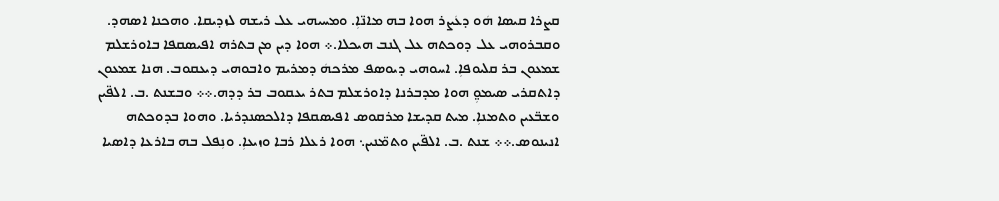ܩܨܪܐ ܩܝܣܐ ܗܿܘ ܕܥܿܨܪ ܗܘܐ ܒܗ ܡܐܢ̈ܐܼ. ܘܡܚܝܗܝ ܥܠ ܪܝܫܗ ܠܙܕܝܩܐ. ܘܗܟܢܐ ܐܣܗܕ. ܘܩܒܪܘܗܝ ܥܠ ܕܘܟܬܗ ܥܠ ܓܢܒ ܗܝܟܠܐ.܀ ܗܘܐ ܕܝܢ ܡܢ ܒܬܪܗ ܐܦܝܣܩܦܐ ܒܐܘܪܫܠܡ ܫܡܥܘܢ ܒܪ ܩܠܝܘܦܐܼ. ܐܚܘܗܝ ܕܝܘܣܦ ܡܪܟܗܿ ܕܡܪܝܡ ܘܐܒܘܗܝ ܕܝܥܩܘܒ. ܗܢܐ ܫܡܥܘܢ ܕܐܬܩܪܝ ܣܝܡܘ̤ܼ ܗܘܐ ܡܕܒܪܢܐ ܕܐܘܪܫܠܡ ܒܬܪ ܝܥܩܘܒ ܒܪ ܕܕܗ.܀܀ ܘܒܫܢܬ .ܒ. ܐܠܦ̈ܝܢ ܘܫܒ̈ܥܝܢ ܘܬܡܢܐܼ. ܡܝܬ ܩܕܝܫܐ ܡܪܩܘܣ ܐܦܝܣܩܦܐ ܕܐܠܟܣܢܕܪܝܐ. ܘܗܘܐ ܒܕܘܟܬܗ ܐܢܝܢܘܣ.܀܀ ܫܢܬ .ܒ. ܐܠܦ̈ܝܢ ܘܬܡ̈ܢܝܢ܆ ܗܘܐ ܪܥܠܐ ܪܒܐ ܘܙܝܥܐܼ. ܘܢܼܦܠ ܒܗ ܒܐܪܥܐ ܕܐܣܝܐ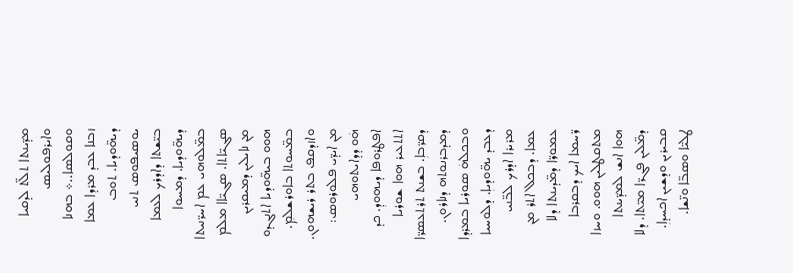ܡܕ̈ܝܢܬܐ ܬܠ̈ܬ ܠܕܩܝܐ ܘܐܝܪܦܘܠܝܣ ܘܩܘܠܣܐ..܀ ܒܗܢܐ ܙܒܢܐ ܥܒܕ ܡܪܕܐ ܥܡܐ
ܕܝܗ̈ܘܕܝܐ. ܬܘܒ ܝܘܣܝܦܘܣ ܬܢܝ ܒܝ̈ܫܬܐ ܕܐܕܪܟ ܠܥܡܐ ܕܝܗ̈ܘܕܝܐ. ܕܡܚܘܐ ܒܡ̈ܠܘܗܝ ܥܡ ܐܚܪ̈ܢܝܬܐ ܣܓܝ̈ܐܬܐ. ܣܓܝ̈ܐܐ ܡܠܡ ܡܢ ܢܐܝܠܝܢ ܕܡܝܩܪܝܢ ܗܘܘ ܒܝܗ̈ܘܕܝܐ ܐܬܢܓܕܘ ܒܡ̈ܚܘܬܐ ܒܐܘܪܫܠܡܼ. ܘܐܙܕܩܦ ܒܬܪ ܪܝܫܗܘܢ. ܡܢ ܐܝܕ̈ܝ ܦܠܘܪܘܣ: ܗܿܘ ܕܕܐܝܬܘܗܝ ܐܦܛܪܘܦܐ ܕܝܗܘܕܼ. ܟܕ ܐܬܬܥܝܪ ܗܘܐ ܫܘܪܝܐ ܕܩܪ̈ܒܐܼ. ܒܫܢܬ ܬܪܬܥܣܪ̈ܐ ܕܡܕܒܪܢܘܬܗ ܕܢܐܪܘܢ. ܘܒܟܠܗܿ ܣܘܪܝܐ ܒܡܪܕܐ ܕܥܒܕ ܝܗ̈ܘܕܝܐܼ. ܕܠܘܚܝܐ ܡܪܝܪܐ ܐܕܪܟ ܠܒ̈ܢܝ ܥܡܐ. ܕܒܟܠ ܐܬܪ ܡܢ ܥܡܘܪ̈ܐ ܕܡ̈ܕܝܢܬܐ ܕܠܐ ܪ̈ܚܡܐ ܐܝܟ ܕܒܩܪܒܐ ܡܬܩܛܠܝܢ ܗܘܘ. ܘܚܙܐ ܗܘܐ ܐܢܫ ܠܡܕ̈ܝܢܬܐ ܕܡ̈ܠܝܢ ܦܓܪ̈ܐ ܡܝ̈ܬܐ. ܕܠܐ ܩܒܝܪܝܢ ܘܕܫܝܢ ܐܟܚܕܐܼ. ܛܠܝ̈ܐ ܘܣܒ̈ܐ ܘܢ̈ܫܐ.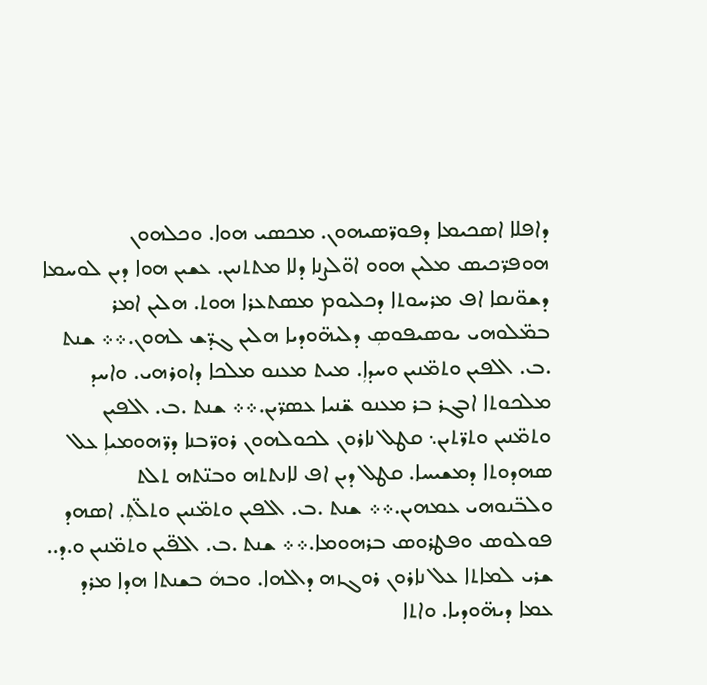ܕܐܦܠܐ ܐܣܟܝܡܐ ܕܦܘܪ̈ܣܝܗܘܢ. ܡܟܣܝ ܗܘܐ. ܘܟܠܗܘܢ ܗܘܦܪ̈ܟܝܣ ܡܠܝܢ ܗܘܘ ܐܘ̈ܠܨܢܐ ܕܠܐ ܡܬܬܢܝܢ. ܥܫܝܢ ܗܘܐ ܕܝܢ ܠܘܚܡܐ ܕܫܘ̈ܢܩܐ ܐܦ ܡܪܚܘܬܐ ܕܟܠܝܘܡ ܡܣܬܥܪܐ ܗܘܬ. ܗܠܝܢ ܐܡܪ ܒܡ̈ܠܘܗܝ ܝܘܣܝܦܘܣܼ ܕܠܝܗ̈ܘܕܝܐ ܗܠܝܢ ܓܕ̈ܫ ܠܗܘܢ.܀܀ ܫܢܬ .ܒ. ܐܠܦܝܢ ܘܬܡ̈ܢܝܢ ܘܚܕܐܼ. ܡܝܬ ܡܥܢܘ ܡܠܟܐ ܕܐܘܪܗܝ. ܘܐܚܕ ܡܠܟܘܬܐ ܐܒܓܪ ܒܪ ܡܥܢܘ ܫ̈ܢܝܐ ܥܣܪ̈ܝܢ.܀܀ ܫܢܬ .ܒ. ܐܠܦܝܢ ܘܬܡ̈ܢܝܢ ܘܬܪ̈ܬܝܢ܆ ܩܛܠ ܢܐܪܘܢ ܠܟܘܠܗܘܢ ܪܘܪ̈ܒܢܐ ܕܪ̈ܗܘܡܝܐܼ ܥܠ ܣܗܕܘܬܐ ܕܡܫܝܚܐ. ܩܛܠ ܕܝܢ ܐܦ ܠܐܢܬܬܗ ܘܒܢ̈ܬܗ ܬܠܬ ܘܠܒ̈ܢܘܗܝ ܥܡܗܝܢ.܀܀ ܫܢܬ .ܒ. ܐܠܦܝܢ ܘܬܡ̈ܢܝܢ ܘܬܠ̈ܬܼ. ܐܣܗܕ ܦܘܠܘܣ ܘܦܛܪܘܣ ܒܪܗܘܡܐ.܀܀ ܫܢܬ .ܒ. ܐܠܦ̈ܝܢ ܘܬܡ̈ܢܝܢ ܘ.ܕ.. ܫܪܝ ܠܡܐܬܐ ܥܠ ܢܐܪܘܢ ܪܘܓܙܗ ܕܐܠܗܐ. ܘܒܗܿ ܒܫܢܬܐ ܗܕܐ ܡܪܕ ܥܡܐ ܕܝܗ̈ܘܕܝܐ. ܘܐܬܐ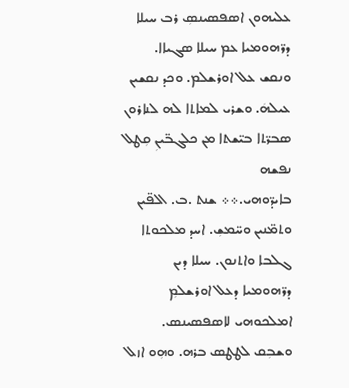ܥܠܝܗܘܢ ܐܣܦܣܝܢܣܼ ܪܒ ܚܝܠܐ ܕܪ̈ܗܘܡܝܐ ܥܡ ܚܝܠܐ ܣܓܝܐܐ. ܘܢܩܫ ܥܠ ܐܘܪܫܠܡ. ܘܟܕ ܢܩܫܝܢ ܥܝܠܗܿ. ܘܫܪܝ ܠܡܐܬܐ ܠܗ ܠܢܐܪܘܢ ܣܒܪ̈ܬܐ ܒܝ̈ܫܬܐ ܡܢ ܟܠܓܒ̈ܝܢܼ ܩܼܛܠ ܢܦܫܗ
ܒܐܝܕ̈ܘܗܝ.܀܀ ܫܢܬ .ܒ. ܐܠܦ̈ܝܢ ܘܬܡ̈ܢܝܢ ܘܚ̈ܡܫܼ. ܐܚܕ ܡܠܟܘܬܐ ܓܠܒܐ ܘܐܬܢܘܢ. ܚܝܠܐ ܕܝܢ ܕܪ̈ܗܘܡܝܐ ܕܥܠ ܐܘܪܫܠܡܼ ܐܡܠܟܘܗܝ ܠܐܣܦܣܝܢܣ. ܘܫܒܼܩ ܠܛܛܣ ܒܪܗ. ܘܗܼܘ ܐܙܠ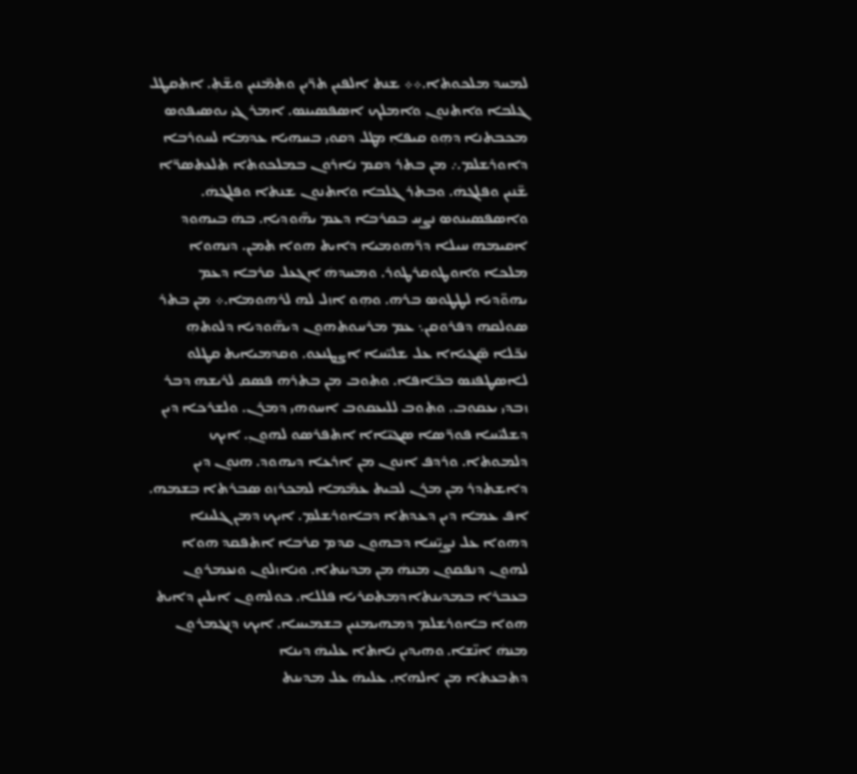ܠܡܚܕ ܡܠܟܘܬܐ.܀܀ ܫܢܬ ܐܠܦܝܢ ܬܪ̈ܝܢ ܘܬܡ̈ܢܝܢ ܘܫ̈ܬܼ. ܐܬܩܛܠ ܓܠܒܐ ܘܐܬܢܘܢܼ ܘܐܡܠܟ ܐܣܦܣܝܢܣ. ܐܡܪ ܓܝ ܝܘܣܝܦܘܣ ܡܟܒܬܢܐ ܕܗܼܘ ܩܝܦܐܼ ܡܛܠ ܕܩܘܝ ܒܚܗܝܐ ܥܕܡܐ ܠܚܘܪܒܐ ܕܐܘܪܫܠܡ.܇ ܡܢ ܒܬܪ ܕܩܡ ܢܐܪܘܢ ܒܡܠܟܘܬܐ ܬܠܥܬܣܪ̈ܐ ܫ̈ܢܝܢ ܘܦܠܓܗܿ. ܘܒܬܪ ܓܠܒܐ ܘܐܬܢܘܢ ܫܢܬܐ ܘܦܠܓܗܿ. ܘܐܣܦܣܝܢܘܣ ܢܨܚ ܒܩܪܒܐ ܕܥܡ ܝܗ̈ܘܕܝܐܼ. ܒܗܿ ܒܝܗܘܕ ܐܩܝܡܗ ܚܝܠܐ ܕܪ̈ܗܘܡܝܐ ܕܐܝܬ ܗܘܐ ܬܡܢ. ܕܢܗܘܐ ܡܠܟܐ ܘܐܘܛܘܩܪܛܘܪ. ܘܡܚܕܗܿ ܐܓܥܠ ܩܪܒܐ ܕܥܡ ܝܗܘ̈ܕܝܐ ܠܛܛܘܣ ܒܪܗ. ܘܗܼܘ ܐܙܠ ܠܗ ܠܪܗܘܡܐ.܀ ܡܢ ܒܬܪ ܣܘܠܩܗ ܕܦܪܘܩܢ܆ ܥܡ ܡܪܚܘܬܗܘܢ ܕܝܗ̈ܘܕܝܐ ܕܠܘܬܗܼ ܢܟ̈ܠܐ ܣ̈ܓܝܐܐ ܥܠ ܫܠܝ̈ܚܐ ܐܨܛܢܥܘ. ܘܩܕܡܝܐܝܬ ܩܛܠܘ ܠܐܣܛܦܢܣ ܒܟ̈ܐܦܐ. ܘܬܘܒ ܡܢ ܒܬܪܗ ܦܣܩ ܠܪܝܫܗ ܕܒܪ ܙܒܕܝ ܝܥܩܘܒ. ܘܬܘܒ ܠܠܝܥܩܘܒ ܐܚܘܗܝ ܕܡܪܢ. ܘܠܫܪܟܐ ܕܝܢ ܕܫܠܝ̈ܚܐ ܦܘܪ̈ܣܐ ܣܓܝ̈ܐܐ ܐܬܦܪܣܘ ܠܗܘܢܼ. ܐܝܟ ܕܠܡܘܬܐ. ܘܪܕܦ ܐܢܘܢ ܡܢ ܐܪܥܐ ܕܝܗܘܕ. ܗܢܘܢ ܕܝܢ ܕܐܫܬܕܪ ܡܢ ܡܪܢ ܠܒܝܬ ܥܡ̈ܡܐ ܠܡܟܪܙܘ ܣܒܪܬܐ ܒܫܡܗ. ܐܦ ܥܡܐ ܕܝܢ ܕܥܕܬܐ ܕܒܐܘܪܫܠܡܼ. ܐܝܟ ܕܡܢ ܓܠܝܢܐ ܕܗܘܐ ܥܠ ܢܨܝ̈ܚܐ ܕܒܗܘܢ ܩܕܡ ܩܪܒܐ ܐܬܦܩܕ ܗܘܐ ܠܗܘܢ ܕܢܦܩܘܢ ܡܢܗܿ ܡܢ ܡܕܝܢܬܐ. ܘܢܐܙܠܘܢ ܘܢܥܡܪܘܢ ܒܥܒܪܐ ܒܡܕܝܢܬܐܕܡܬܩܪܝܐ ܦܠܠܐ. ܟܘܠܗܘܢ ܐܝܠܝܢ ܕܐܝܬ ܗܘܐ ܒܐܘܪܫܠܡ ܕܡܗܝܡܢܝܢ ܒܫܡܝܚܐ. ܐܝܟ ܕܢܓܡܪܘܢ ܡܢܗܿ ܐܢ̈ܫܐ. ܘܗܝܕܝܢ ܢܐܬܐ ܥܠܝܗܿ ܕܝܢܐ
ܕܬܒܥܬܐ ܡܢ ܐܠܗܐܼ. ܥܠܝܗܿ ܥܠ ܡܕܝܢܬ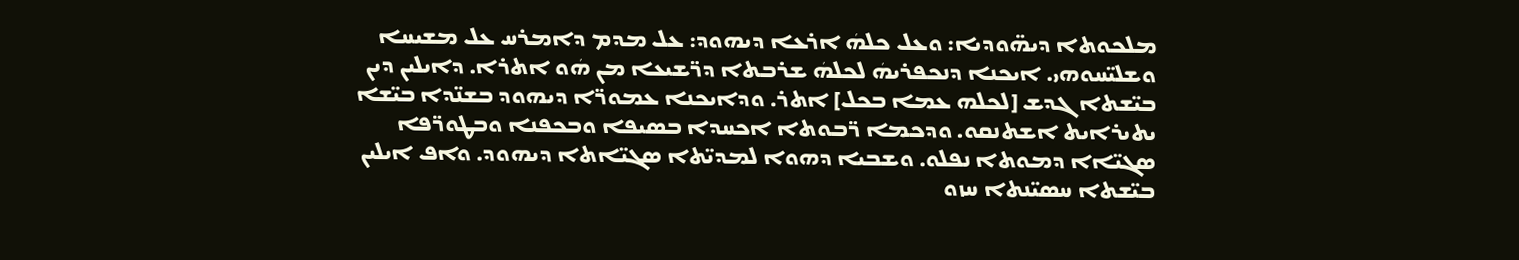ܡܠܟܘܬܐ ܕܝܗ̈ܘܕܝܐ: ܘܥܠ ܟܠܗܿ ܐܪܥܐ ܕܝܗܘܕ: ܥܠ ܡܕܡ ܕܐܡܪܚ ܥܠ ܡܫܝܚܐ ܘܫܠܝ̈ܚܘܗܝ. ܐܝܟܢܐ ܕܢܟܦܪܝܗܿ ܠܟܠܗܿ ܫܪܒܬܐ ܕܪ̈ܫܝܥܐ ܡܢ ܗܿܘ ܐܬܪܐ. ܕܐܝܠܝܢ ܕܝܢ ܒܝ̈ܫܬܐ ܓܕܫ [ܠܟܠܗ ܥܡܐ ܒܟܠ] ܐܬܪ. ܘܕܐܝܟܢܐ ܥܡܘܪ̈ܐ ܕܝܗܘܕ ܒܫܢ̈ܕܐ ܒܝ̈ܫܐ ܝܬܝܪܐܝܬ ܐܫܬܢܩܘ. ܘܕܟܡܐ ܪ̈ܒܘܬܐ ܐܟܚܕܐ ܒܣܝܦܐ ܘܒܟܦܢܐ ܘܒܛܘܪ̈ܦܐ ܣܓܝ̈ܐܐ ܕܡܘܬܐ ܢܦܠܘ. ܘܫܒܝܐ ܕܗܘܐ ܠܡܕܝ̈ܬܐ ܣܓܝ̈ܐܬܐ ܕܝܗܘܕ. ܘܐܦ ܐܝܠܝܢ ܒܝ̈ܫܬܐ ܚܣܝ̈ܢܬܐ ܚܙܘ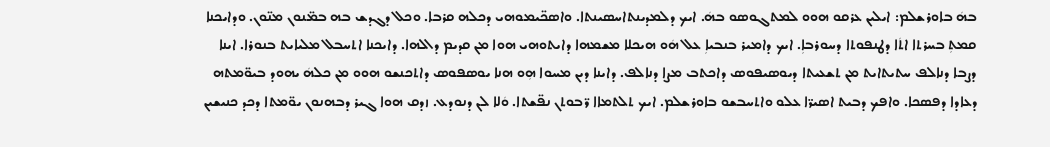ܒܗܿ ܒܐܘܪܫܠܡ: ܐܝܠܝܢ ܥܪܩܘ ܗܘܘ ܠܡܬܓܘܣܘ ܒܗܿ. ܐܝܟ ܕܠܡܕܝܢܬܐܚܣܝܢܬܐ. ܘܐܣܟ̈ܝܡܘܗܝ ܕܟܠܗ ܩܪܒܐ. ܘܟܠ ܕܓܕܫ ܒܗ ܒܡ̈ܢܘܢ ܡܢ̈ܘܢ. ܘܕܐܝܟܢܐ ܩܡܬܼ ܒܚܪܬܐ ܐܬܿܐ ܕܛܢܦܘܬܐ ܕܚܘܪܒܐܼ. ܐܝܟ ܕܐܡܝܪ ܒܢܒܝܐܼ ܥܠ ܗܿܘ ܗܝܟܠܐ ܡܫܡܗܐ ܕܐܝܬܘܗܝ ܗܘܐ ܡܢ ܩܕܝܡ ܕܐܠܗܐ. ܕܐܝܟܢܐ ܐܬܚܒܠ ܡܠܝܐܝܬ ܒܢܘܪܐ. ܐܝܢܐ ܕܨܒܐ ܕܢܐܠܦ ܚܬܝܬܐܝܬ ܡܢ ܬܫܥܝܬܐ ܕܝܘܣܝܦܘܣ ܕܐܟܬܒ ܡܨܐ ܕܢܐܠܦ. ܕܐܝܢܐ ܕܝܢ ܡܚܘܐ ܗܼܘ ܗܢܐ ܝܘܣܦܘܣ ܕܐܬܟܢܫܘ ܗܘܘ ܡܢ ܟܠܗܿ ܝܗܘܕ ܒܝܘ̈ܡܬܗ ܕܥܐܕܐ ܕܦܣܟܐ. ܘܐܦܟ ܕܒܝܬ ܐܣܝܪ̈ܐ ܥܠܘ ܘܐܬܚܒܫܘ ܒܐܘܪܫܠܡ. ܐܝܟ ܬܠܬܡܐܐ ܪ̈ܒܘܬܢ ܢܦ̈ܫܬܐ. ܘܿܠܐ ܠܢ ܕܢܘܕܥ. ܙܕܩ ܗܘܐ ܓܝܪ ܕܒܗܢܘܢ ܝܘ̈ܡܬܐ ܕܟܕ ܟܢܝܫܝܢ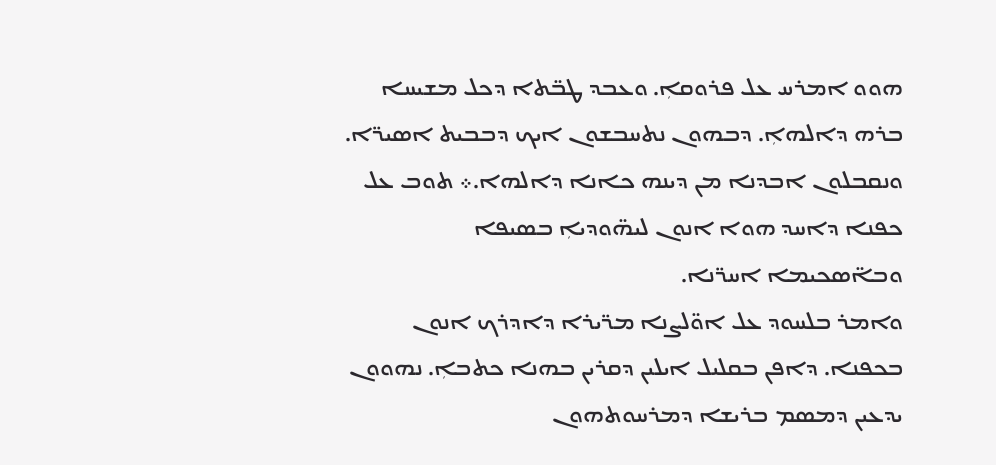ܗܘܘ ܐܡܪܚ ܥܠ ܦܪܘܩܐܼ. ܘܥܒܕ ܛܒ̈ܬܐ ܕܟܠ ܡܫܝܚܐ ܒܪܗ ܕܐܠܗܐܼ. ܕܒܗܘܢ ܢܬܚܒܫܘܢ ܐܝܟ ܕܒܒܝܬ ܐܣܝܪ̈ܐ. ܘܢܩܒܠܘܢ ܐܒܕܢܐ ܡܢ ܕܝܢܗ ܟܐܢܐ ܕܐܠܗܐ.܀ ܬܘܒ ܥܠ ܟܦܢܐ ܕܐܚܕ ܗܘܐ ܐܢܘܢ ܠܝܗ̈ܘܕܝܐܼ ܒܣܝܦܐ ܘܒܐ̈ܣܟܝܡܐ ܐܚܪ̈ܢܐ.
ܘܐܡܪ ܒܠܚܘܕ ܥܠ ܐܘ̈ܠܨܢܐ ܡܪ̈ܝܪܐ ܕܐܕܪܟ ܐܢܘܢ ܒܟܦܢܐ. ܕܐܦܢ ܒܩܠܝܠ ܐܝܠܝܢ ܕܩܪܝܢ ܒܗܢܐ ܟܬܒܐܼ. ܢܗܘܘܢ ܝܕܥܝܢ ܕܡܣܡ ܒܪܝܫܐ ܕܡܪܚܘܬܗܘܢ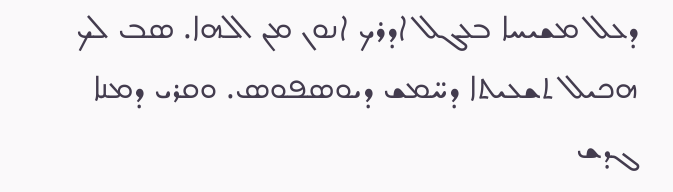ܕܥܠ ܡܫܝܚܐ ܒܥܓܠ ܐܕܪܟ ܐܢܘܢ ܡܢ ܐܠܗܐ. ܣܒ ܠܟ ܗܟܝܠ ܬܫܥܝܬܐ ܕܚ̈ܡܫ ܕܝܘܣܦܘܣ. ܘܩܪܝ ܕܡܢܐ ܓܕܫ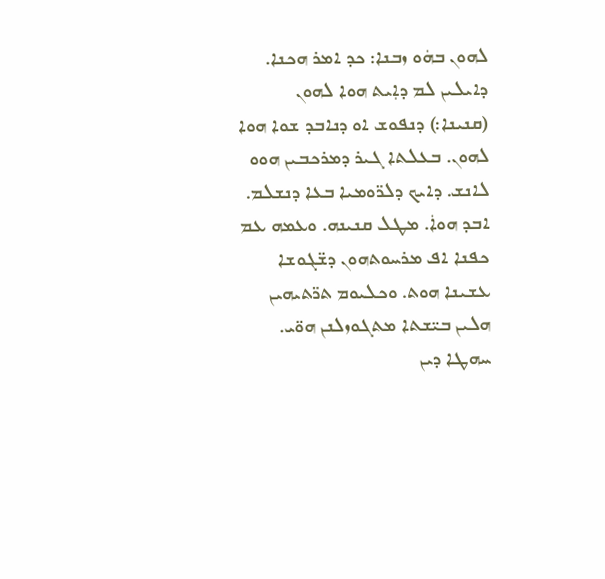ܠܗܘܢ ܒܗܿܘ ܙܒܢܐ: ܟܕ ܐܡܪ ܗܟܢܐ. ܕܐܝܠܝܢ ܠܡ ܕܐܼܝܬ ܗܘܐ ܠܗܘܢ (ܩܢܝܢܐ:) ܕܢܦܘܫ ܐܘ ܕܢܐܒܕ ܫܘܐ ܗܘܐ ܠܗܘܢ. ܒܥܠܬܐ ܓܝܪ ܕܡܪܟܒܝܢ ܗܘܘ ܠܐܢܫ. ܕܐܝܟ ܕܠܪ̈ܘܡܝܐ ܒܥܐ ܕܢܫܠܡ. ܐܒܕ ܗܘܐܿ. ܡܛܠ ܩܢܝܢܗ. ܘܥܡܗ ܥܡ ܟܦܢܐ ܐܦ ܡܪܚܘܬܗܘܢ ܕܫ̈ܓܘܫܐ ܥܫܝܢܐ ܗܘܬ. ܘܟܠܝܘܡ ܬܪ̈ܬܝܗܝܢ ܗܠܝܢ ܒܝ̈ܫܬܐ ܡܬܓܘܙܠܢܢ ܗܘ̈ܝ. ܚܗܛܐ ܕܝܢ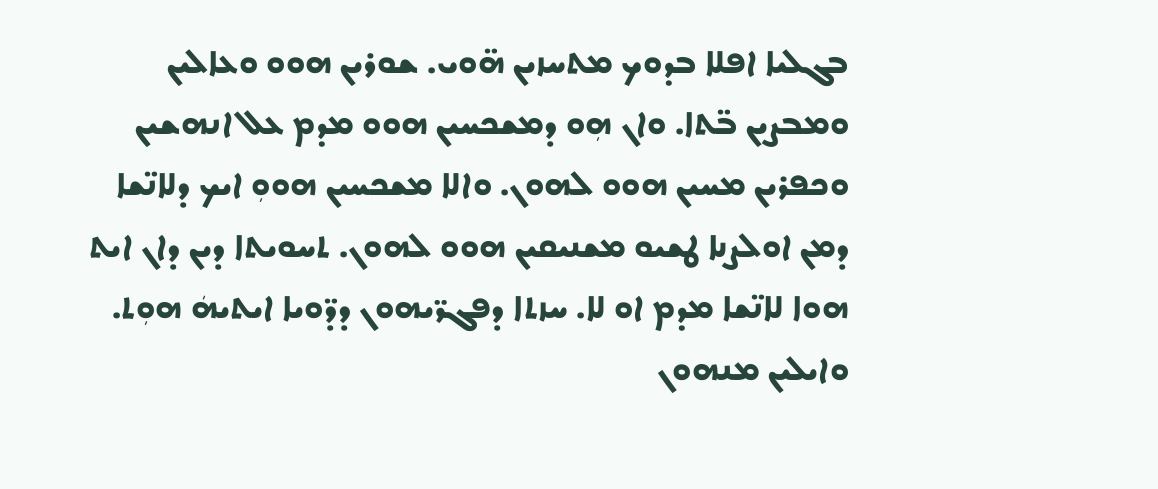ܒܓܠܝܐ ܐܦܠܐ ܒܕܘܟ ܡܬܚܙܝܢ ܗ̈ܘܝ. ܫܘܪܝܢ ܗܘܘ ܘܥܐܠܝܢ ܘܡܒܨܝܢ ܒ̈ܬܐ. ܘܐܢ ܗܼܘ ܕܡܫܟܚܝܢ ܗܘܘ ܡܕܡ ܥܠ ܐܢܗܫܝܢ ܘܟܦܪܝܢ ܡܚܝܢ ܗܘܘ ܠܗܘܢ. ܘܐܠܐ ܡܫܟܚܝܢ ܗܘܘܼ ܐܝܟ ܕܠܐܢ̈ܫܐ ܕܡܢ ܐܘܠܨܢܐ ܛܫܝܘ ܡܫܢܝܩܝܢ ܗܘܘ ܠܗܘܢ. ܬܚܘܝܬܐ ܕܝܢ ܕܐܢ ܐܝܬ ܗܘܐ ܠܐܢ̈ܫܐ ܡܕܡ ܐܘ ܠܐ. ܚܙܬܐ ܕܦܓܪ̈ܝܗܘܢ ܕܕ̈ܘܝܐ ܐܝܬܝܗܿ ܗܘܼܬ. ܘܐܝܠܝܢ ܡܢܗܘܢ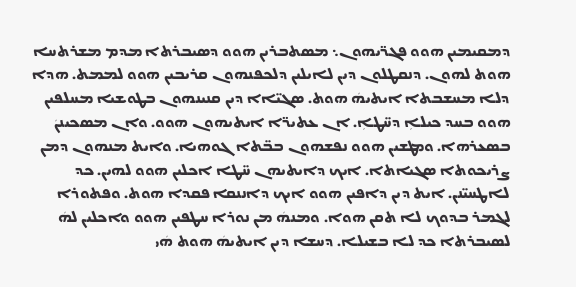ܕܡܩܝܡܝܢ ܗܘܘ ܦܓܪ̈ܝܗܘܢ܆ ܡܣܬܒܪܝܢ ܗܘܘ ܕܣܝܒܪܬܐ ܡܕܡ ܡܫܪܬܚܐ ܗܘܬ ܠܗܘܢ. ܕܢܩܛܠܘܢ ܕܝܢ ܠܐܝܠܝܢ ܕܠܟܦܢܗܘܢ ܩܪܝܒܝܢ ܗܘܘ ܠܡܡܬ. ܗܕܐ ܕܠܐ ܡܚܫܒܬܐ ܐܝܬܝܗܿ ܗܘܬ. ܣܓܝ̈ܐܐ ܕܝܢ ܩܢܝܢܗܘܢ ܒܛܘܫܝܐ ܡܚܠܦܝܢ ܗܘܘ ܒܚܕ ܟܝܠܐܼ ܕܚ̈ܛܐܼ. ܐܢ ܥܬܝܪ̈ܐ ܐܝܬܝܗܘܢ ܗܘܘ. ܘܐܢ ܡܣܟܝܢܢܿ ܒܣܥܪܗܐ. ܘܡܛܫܝܢ ܗܘܘ ܢܦܫܗܘܢ ܒܒ̈ܬܐ ܓܘܗܝܐ. ܘܐܝܬ ܡܢܗܘܢ ܕܡܢ ܨܪܝܟܘܬܐ ܣܓܝܐܬܐ. ܐܝܟ ܕܐܝܬܝܗܢ ܚ̈ܛܐ ܐܟܠܝܢ ܗܘܘ ܠܗܝܢ. ܟܕ ܠܐܛܚܝ̈ܢܢ. ܐܝܬ ܕܝܢ ܕܐܦܝܢ ܗܘܘ ܐܝܟ ܕܐܢܢܩܐ ܦܩܕܐ ܗܘܬ. ܘܦܬܘܪܐ
ܠܓܡܪ ܒܕܘܟ ܠܐ ܬܩܢ ܗܘܐ. ܘܡܢܗܿ ܡܢ ܢܘܪܐ ܚܛܦܝܢ ܗܘܘ ܘܐܟܠܝܢ ܠܗܿ ܠܣܝܒܪܬܐ ܟܕ ܠܐ ܒܫܝܠܐ. ܕܚܫܐ ܕܝܢ ܐܝܬܝܗܿ ܗܘܬ ܗܿܝ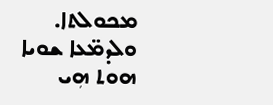ܡܟܘܠܬܐ. ܘܠܕܡ̈ܥܐ ܫܘܝܐ ܗܘܬ ܗܼܝ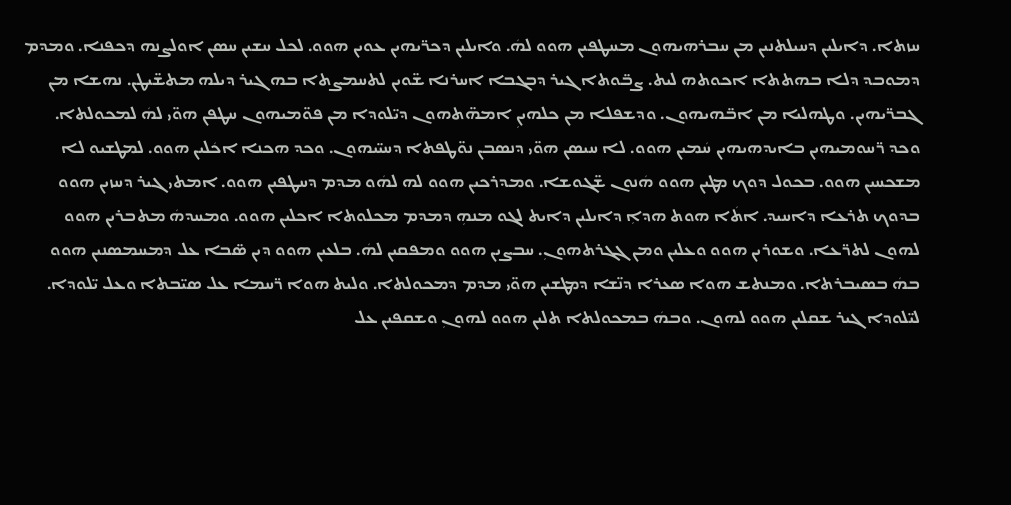ܚܙܬܐ. ܕܐܝܠܝܢ ܕܚܝܠܬܢܝܢ ܡܢ ܚܒܪܗܝܗܘܢ ܡܚܛܦܝܢ ܗܘܘ ܠܗܿ. ܘܐܝܠܝܢ ܕܟܪ̈ܝܗܝܢ ܥܘܝܢ ܗܘܘ. ܠܟܠ ܚܫܝܢ ܚܣܢ ܐܘܠܨܢܗ ܕܟܦܢܐ. ܘܡܕܡ ܕܡܘܒܕ ܕܠܐ ܒܗܬܬܐ ܐܟܘܬܗ ܠܝܬ. ܨܒ̈ܘܬܐ ܓܝܪ ܕܒܓܒܐ ܐܚܪܢܐ ܫ̈ܘܝܢ ܠܬܚܡܨܬܐ ܒܗ ܓܝܪ ܕܝܠܗ ܡܬܫ̈ܝܛܢ. ܢܗܫܐ ܡܢ ܓܒܪ̈ܝܗܝܢ. ܘܛܗܠܝܐ ܡܢ ܐܒ̈ܗܝܗܘܢ. ܘܕܫܦܠܐ ܡܢ ܟܠܗܝܢܼ ܐܡܗ̈ܬܗܘܢ ܕܝ̈ܠܘܕܐ ܡܢ ܦܘ̈ܡܝܗܘܢ ܚܛܦܢ ܗܘ̈ܝ ܠܗܿ ܠܡܟܘܠܬܐ. ܘܟܕ ܪ̈ܚܘܡܝܗܝܢ ܒܐܝܕܗܝܗܝܢ ܚܿܡܝܢ ܗܘܘ. ܠܐ ܚܝܣܢ ܗܘ̈ܝ ܕܢܣܒܢ ܢܘ̈ܛܦܬܐ ܕܚܝ̈ܝܗܘܢ. ܘܟܕ ܗܟܢܐ ܐܟܿܠܝܢ ܗܘܘ. ܠܡܛܫܝܘ ܠܐ ܡܫܟܚܝܢ ܗܘܘ. ܒܟܘܠ ܕܘܟ ܡܛܝܢ ܗܘܘ ܗܿܢܘܢ ܫ̈ܓܘܫܐ. ܘܡܕܪܟܝܢ ܗܘܘ ܠܗ ܠܗܿܘ ܡܕܡ ܕܚܛܦܝܢ ܗܘܘ. ܐܡܬܝ ܓܝܪ ܕܚܙܝܢ ܗܘܘ ܒܕܘܟ ܬܪܥܐ ܕܐܚܝܕ. ܐܬܿܐ ܗܘܬ ܗܕܐܼ ܕܐܝܠܝܢ ܕܐܝܬ ܠܓܘ ܡܢܗܼ ܕܡܕܡ ܡܟܠܘܬܐ ܐܟܠܝܢ ܗܘܘ. ܘܡܚܕܗܿ ܡܬܒܪܝܢ ܗܘܘ ܠܗܘܢ ܠܬܪ̈ܥܐ. ܘܫܘܪܝܢ ܗܘܘ ܘܥܠܝܢ ܘܡܢ ܓܓܪܬܗܘܢܼ. ܚܒܨܝܢ ܗܘܘ ܘܡܦܩܝܢ ܠܗܿ. ܒܠܥܝܢ ܗܘܘ ܕܝܢ ܣ̈ܒܐ ܥܠ ܕܡܚܡܣܢܝܢ ܗܘܘ ܒܗܿ ܒܣܝܒܪܬܐ. ܘܡܢܬܫ ܗܘܐ ܣܥܪܐ ܕܢ̈ܫܐ ܕܡܛܫܝܢ ܗܘ̈ܝ ܡܕܡ ܕܡܟܘܠܬܐ. ܘܠܝܬ ܗܘܐ ܪ̈ܚܡܐ ܥܠ ܣܝ̈ܒܬܐ ܘܥܠ ܝ̈ܠܘܕܐ. ܠܝ̈ܠܘܕܐ ܓܝܪ ܫܩܠܝܢ ܗܘܘ ܠܗܘܢ. ܘܒܗܿ ܒܡܟܘܠܬܐ ܬܠܝܢ ܗܘܘ ܠܗܘܢܼ ܘܫܩܦܝܢ ܥܠ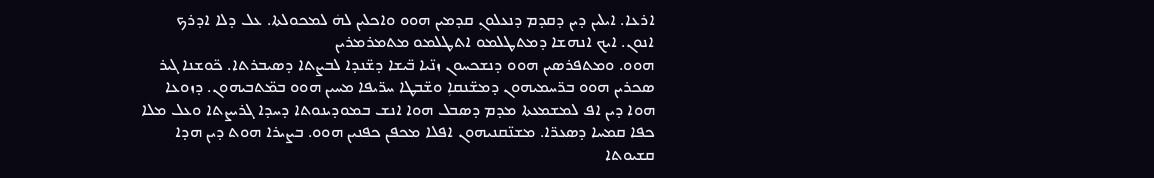ܐܪܥܐ. ܐܝܠܝܢ ܕܝܢ ܕܩܕܡ ܕܢܥܠܘܢܼ ܩܕܡܝܢ ܗܘܘ ܘܐܟܠܝܢ ܠܗܿ ܠܡܟܘܠܬܐ. ܥܠ ܕܠܐ ܐܕܪܟ ܐܢܘܢ. ܐܝܟ ܐܢܗܫܐ ܕܡܬܛܠܡܘ ܐܬܛܠܡܘ ܡܬܡܪܡܪܝܢ
ܗܘܘ. ܘܡܬܦܪܣܝܢ ܗܘܘ ܕܢܫܟܚܘܢ ܙܢ̈ܝܐ ܒ̈ܝܫܐ ܕܫ̈ܢܕܐ ܠܒܨܬܐ ܕܣܝܒܪܬܐ. ܟ̈ܘܫܢܐ ܓܝܪ ܣܟܪܝܢ ܗܘܘ ܒܪ̈ܚܡܝܗܘܢ ܕܡܫ̈ܢܩܐܼ ܘܫ̈ܒܛܐ ܚܪ̈ܝܦܐ ܡܚܝܢ ܗܘܘ ܒܡ̈ܬܒܝܗܘܢ. ܕܙܘܥܐ ܗܘܐ ܕܝܢ ܐܦ ܠܡܫܡܥܬܐ ܡܕܡ ܕܣܒܠ ܗܘܐ ܐܢܫ ܒܡܘܕܝܢܘܬܐ ܕܚܕܐ ܓܪܝܨܬܐ ܘܥܠ ܡܠܐ ܟܦܐ ܩܡܚܐ ܕܣܥܪ̈ܐ. ܡܫܢ̈ܩܢܝܗܘܢ ܐܦܠܐ ܡܟܦܢ ܟܦܢܝܢ ܗܘܘ. ܒܨܝܪܐ ܗܘܬ ܕܝܢ ܗܕܐ ܩܫܝܘܬܐ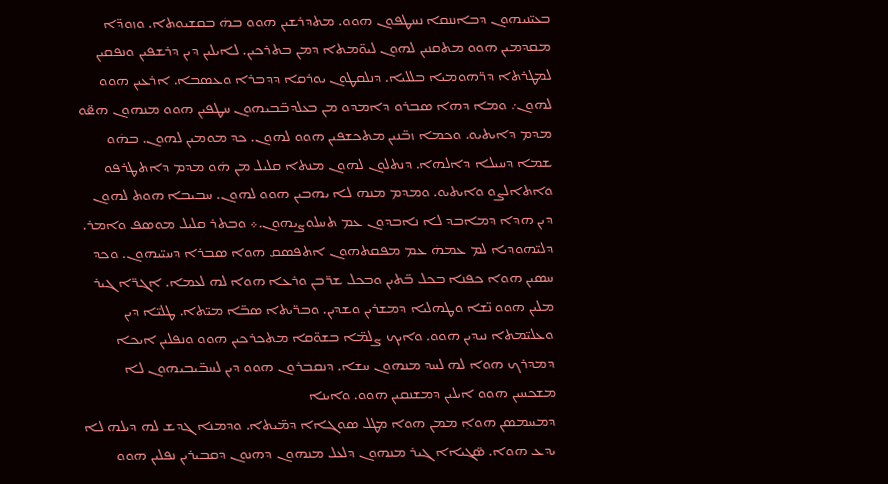ܒܥܝ̈ܢܝܗܘܢ ܕܒܐܢܢܩܐ ܢܚܛܦܘܢ ܗܘܘ. ܡܬܕܪܫܝܢ ܗܘܘ ܒܗܿ ܒܩܫܝܘܬܐ. ܘܙܘܕ̈ܐ ܡܩܕܡܝܢ ܗܘܘ ܡܬܩܢܝܢ ܠܗܘܢ ܠܝܘ̈ܡܬܐ ܕܡܢ ܒܬܪܟܝܢ. ܠܐܝܠܝܢ ܕܝܢ ܕܪܫܦܝܢ ܘܢܦܩܝܢ ܠܡܛܪܬܐ ܕܪ̈ܗܘܡܝܐ ܒܠܠܝܐ. ܕܢܠܩܛܘܢ ܝܘܪܩܐ ܕܕܒܪܐ ܘܥܣܒܐ. ܐܪܥܝܢ ܗܘܘ ܠܗܘܢ܇ ܘܡܐ ܕܗܐ ܣܒܪܘ ܕܐܡܕܘ ܡܢ ܒܥܠܕܒ̈ܒܝܗܘܢ ܚܛܦܝܢ ܗܘܘ ܡܢܗܘܢ ܗܧܘ ܡܕܡ ܕܐܝܬܝܘ. ܘܟܡܐ ܙܒ̈ܢܝܢ ܡܬܟܫܦܝܢ ܗܘܘ ܠܗܘܢ. ܟܕ ܡܘܡܝܢ ܠܗܘܢ. ܒܗܿܘ ܫܡܐ ܕܚܝܠܐ ܕܐܠܗܐ. ܕܢܬܠܘܢ ܠܗܘܢ ܡܢܬܐ ܩܠܝܠ ܡܢ ܗܿܘ ܡܕܡ ܕܐܬܛܪܦܘ ܘܐܬܐܠܨܘ ܘܐܝܬܝܘ. ܘܡܕܡ ܡܢܗ ܠܐ ܝܗܒܝܢ ܗܘܘ ܠܗܘܢ. ܚܒܝܒܐ ܗܘܬ ܠܗܘܢ ܕܝܢ ܗܕܐ ܕܡܐܒܕ ܠܐ ܢܐܒܕܘܢ ܥܡ ܬܚܠܘܨܝܗܘܢ.܀ ܘܒܬܪ ܩܠܝܠ ܡܘܣܦ ܘܐܡܪ. ܕܠܝ̈ܗܘܕܝܐ ܠܡ ܥܡܗܿ ܥܡ ܡܦܩܬܗܘܢ ܐܬܦܣܩ ܗܘܐ ܣܒܪܐ ܕܚܝ̈ܝܗܘܢ. ܘܟܕ ܚܣܝܢ ܗܘܐ ܟܦܢܐ ܒܟܠ ܒ̈ܬܝܢ ܘܒܟܠ ܫܪ̈ܒܢ ܘܪܥܐ ܗܘܐ ܠܗ ܠܥܡܐ. ܐܓܪ̈ܐ ܓܝܪ ܡܠܝܢ ܗܘܘ ܢ̈ܫܐ ܘܛܗܠܝܐ ܕܡܫܪܝܢ ܘܫܕܝܢ. ܘܒܪ̈ܝܬܐ ܣܒ̈ܐ ܡܝ̈ܬܐ. ܛܠܝ̈ܐ ܕܝܢ ܘܥܠܝ̈ܡܬܐ ܢܝܕܝܢ ܗܘܘ. ܘܐܝܟ ܨܠܡ̈ܐ ܒܫܘ̈ܩܐ ܡܬܟܪܟܝܢ ܗܘܘ ܘܢܦܠܝܢ ܐܝܟܐ ܕܡܕܪܟ ܗܘܐ ܠܗ ܠܚܕ ܡܢܗܘܢ ܚܫܐ. ܕܢܩܒܪܘܢ ܗܘܘ ܕܝܢ ܠܚܒ̈ܝܒܝܗܘܢ ܠܐ ܡܫܟܚܝܢ ܗܘܘ ܐܝܠܝܢ ܕܡܫܢܩܝܢ ܗܘܘ. ܘܐܝܢܐ
ܕܡܚܡܣܢ ܗܘܐܼ ܡܡܢ ܗܘܐ ܡܛܠ ܣܘܓܐܐ ܕܡ̈ܝܬܐ. ܘܕܡܢܐ ܓܕܫ ܠܗ ܕܝܠܗ ܠܐ ܝܕܥ ܗܘܐ. ܣ̈ܓܝܐܐ ܓܝܪ ܡܢܗܘܢ ܕܠܥܠ ܡܢܗܘܢ ܕܗܢܘܢ ܕܩܒܝܪܝܢ ܢܦܠܝܢ ܗܘܘ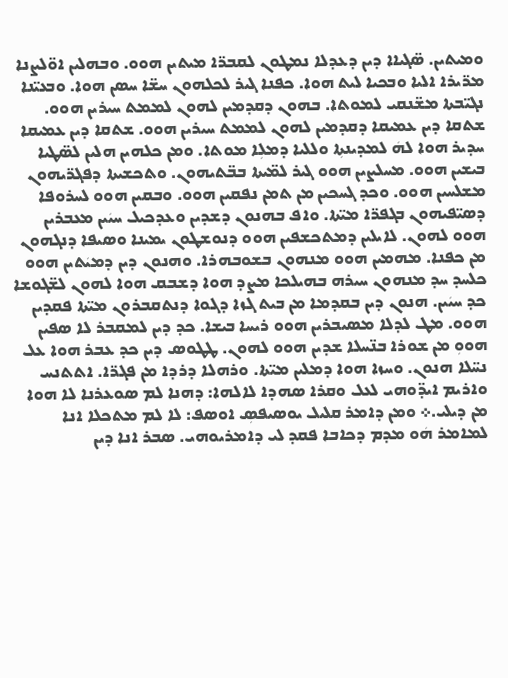ܘܡܝܬܝܢ. ܣ̈ܓܝܐܐ ܕܝܢ ܕܥܕܠܐ ܢܡܛܘܢ ܠܩܒܪ̈ܐ ܡܝܬܝܢ ܗܘܘ. ܘܒܗܠܝܢ ܐܘ̈ܠܨܢܐ ܡܪ̈ܝܪܐ ܐܠܝܐ ܘܒܟܝܐ ܠܝܬ ܗܘܐ. ܟܦܢܐ ܓܝܪ ܠܟܠܗܘܢ ܚܫ̈ܐ ܚܣܢ ܗܘܐ. ܘܒܥܝ̈ܢܐ ܢܓܝ̈ܒܬܐ ܡܫ̈ܢܩܝ ܠܡܘܬܐ. ܒܗܘܢ ܕܩܕܡܝܢ ܠܗܘܢ ܠܡܡܬ ܚܝܪܝܢ ܗܘܘ. ܫܬܩܐ ܕܝܢ ܥܡܝܩܐ ܕܩܕܡܝܢ ܠܗܘܢ ܠܡܡܬ ܚܝܪܝܢ ܗܘܘ. ܫܬܩܐ ܕܝܢ ܥܡܝܩܐ ܚܕܝܪ ܗܘܐ ܠܗܿ ܠܡܕܝܢܬܼܐ ܘܠܠܝܐ ܕܡܠܼܐ ܡܘܬܐ. ܘܡܢ ܟܠܗܝܢ ܗܠܝܢ ܠܣ̈ܛܝܐ ܒܝܫܝܢ ܗܘܘ. ܡܚܠܨܝܢ ܗܘܘ ܓܝܪ ܠܡ̈ܝܬܐ ܒܒ̈ܬܝܗܘܢ. ܘܬܟܫܝܬܐ ܕܦܓܪ̈ܝܗܘܢ ܡܫܠܚܝܢ ܗܘܘ. ܘܟܕ ܓܚܟܝܢ ܡܢ ܬܡܢ ܢܦܩܝܢ ܗܘܘ. ܘܒܩܝܢ ܗܘܘ ܠܚܪܘܦܐ ܕܣܝ̈ܦܝܗܘܢ ܒܓܦܪ̈ܐ ܡܝ̈ܬܐ. ܘܐܦ ܒܗܢܘܢ ܕܫܕܝܢ ܘܥܕܟܝܠ ܚܝܿܝܢ ܡܥܒܪܝܢ ܗܘܘ ܠܗܘܢ. ܠܐܝܠܝܢ ܕܡܬܟܫܦܝܢ ܗܘܘ ܕܢܘܫܛܘܢ ܝܡܝܢܐ ܘܣܝܦܐ ܕܢܓܗܘܢ ܡܢ ܟܦܢܐ. ܡܗܡܝܢ ܗܘܘ ܡܢܗܘܢ ܒܫܘܒܗܪܐ. ܘܗܢܘܢ ܕܝܢ ܕܡܝܿܬܝܢ ܗܘܘ ܟܠܚܕ ܚܕ ܡܢܗܘܢ ܚܝܪܗ ܒܗܝܠܟܐ ܡܨܕ ܗܘܐ ܕܫܒܩ ܗܘܐ ܠܗܘܢ ܠܫ̈ܓܘܫܐ ܟܕ ܚܝܿܝܢ. ܗܢܘܢ ܕܝܢ ܒܩܕܡܐ ܡܢ ܒܝܬ ܓܙܐ ܕܓܘܐ ܕܢܬܩܒܪܘܢ ܡܝ̈ܬܐ ܦܩܕܝܢ ܗܘܘ. ܡܛ ܠܕܠܐ ܡܣܝܒܪܝܢ ܗܘܘ ܪܝܚܐ ܒܝܫܐ. ܟܕ ܕܝܢ ܠܡܩܒܪ ܠܐ ܣܦܝܢ ܗܘܘܼ ܡܢ ܫܘܪܐ ܒܢ̈ܚܠܐ ܫܕܝܢ ܗܘܘ ܠܗܘܢ. ܛܛܘܣ ܕܝܢ ܟܕ ܥܒܪ ܗܘܐ ܥܠ ܢܚ̈ܠܐ ܗܢܘܢ. ܘܚܙܐ ܗܘܐ ܕܡܠܝܢ ܡܝ̈ܬܐ. ܘܪܗܠܐ ܕܪܕܐ ܡܢ ܦܓܪ̈ܐ. ܐܬܬܢܚ ܘܐܪܝܡ ܐܝܕ̈ܘܗܝ ܠܥܠ ܘܩܪܐ ܣܗܕܐ ܠܐܠܗܐ: ܕܗܢܐ ܠܡ ܣܘܥܪܢܐ ܠܐ ܗܘܐ ܡܢ ܕܝܠܝ.܀ ܘܡܢ ܕܐܡܪ ܩܠܝܠ ܝܘܣܝܦܣܼ ܐܘܣܦ: ܠܐ ܠܡ ܡܬܟܠܐ ܐܢܐ ܠܡܐܡܪ ܗܿܘ ܡܕܡ ܕܟܐܒܐ ܦܩܕ ܠܝ ܕܐܡܪܝܘܗܝ. ܣܒܪ ܐܢܐ ܕܝܢ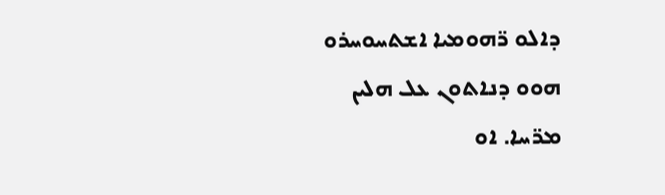ܕܐܠܘ ܪ̈ܗܘܡܝܐ ܐܫܬܚܘܚܪܘ ܗܘܘ ܕܢܐܬܘܢ ܥܠ ܗܠܝܢ ܡܪ̈ܚܐ. ܐܘ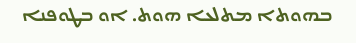ܒܗܘܬܐ ܡܬܠܥܐ ܗܘܬ. ܐܘ ܒܛܘܦܢܐ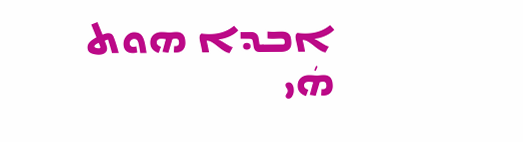ܐܒܕܐ ܗܘܬ ܗܿܝ